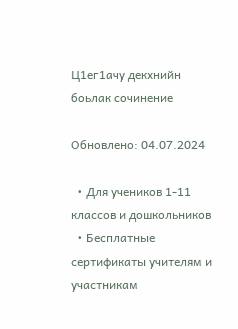Ц1ег1ачу декхнийн боьлак сочинение

Обновлено: 04.07.2024

  • Для учеников 1-11 классов и дошкольников
  • Бесплатные сертификаты учителям и участникам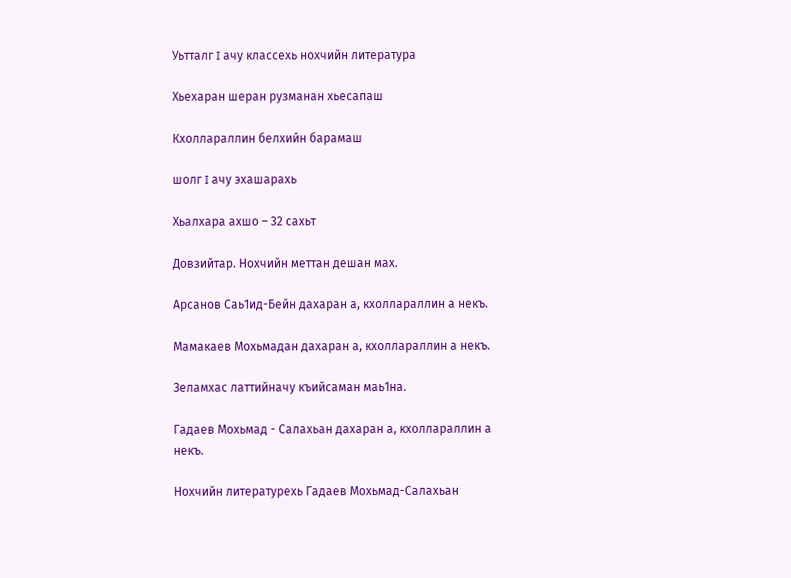Уьтталг I ачу классехь нохчийн литература

Хьехаран шеран рузманан хьесапаш

Кхоллараллин белхийн барамаш

шолг I ачу эхашарахь

Хьалхара ахшо – 32 сахьт

Довзийтар. Нохчийн меттан дешан мах.

Арсанов Саь1ид-Бейн дахаран а, кхоллараллин а некъ.

Мамакаев Мохьмадан дахаран а, кхоллараллин а некъ.

Зеламхас латтийначу къийсаман маь1на.

Гадаев Мохьмад - Салахьан дахаран а, кхоллараллин а некъ.

Нохчийн литературехь Гадаев Мохьмад-Салахьан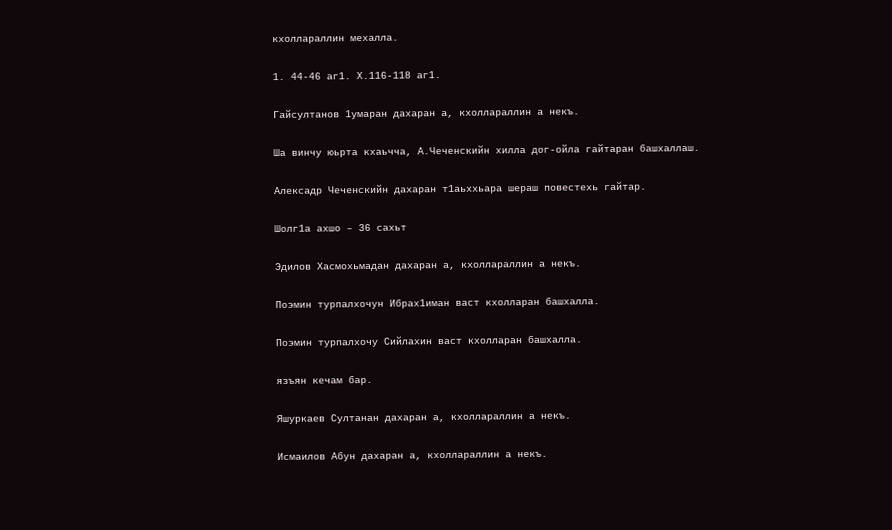кхоллараллин мехалла.

1. 44-46 аг1. Х.116-118 аг1.

Гайсултанов 1умаран дахаран а, кхоллараллин а некъ.

Ша винчу юьрта кхаьчча, А.Чеченскийн хилла дог-ойла гайтаран башхаллаш.

Алексадр Чеченскийн дахаран т1аьххьара шераш повестехь гайтар.

Шолг1а ахшо – 36 сахьт

Эдилов Хасмохьмадан дахаран а, кхоллараллин а некъ.

Поэмин турпалхочун Ибрах1иман васт кхолларан башхалла.

Поэмин турпалхочу Сийлахин васт кхолларан башхалла.

язъян кечам бар.

Яшуркаев Султанан дахаран а, кхоллараллин а некъ.

Исмаилов Абун дахаран а, кхоллараллин а некъ.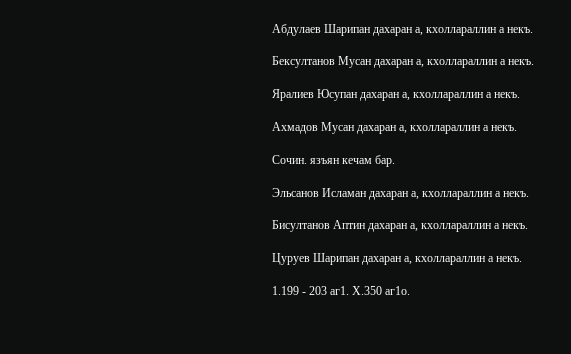Абдулаев Шарипан дахаран а, кхоллараллин а некъ.

Бексултанов Мусан дахаран а, кхоллараллин а некъ.

Яралиев Юсупан дахаран а, кхоллараллин а некъ.

Ахмадов Мусан дахаран а, кхоллараллин а некъ.

Сочин. язъян кечам бар.

Эльсанов Исламан дахаран а, кхоллараллин а некъ.

Бисултанов Аптин дахаран а, кхоллараллин а некъ.

Цуруев Шарипан дахаран а, кхоллараллин а некъ.

1.199 - 203 аг1. Х.350 аг1о.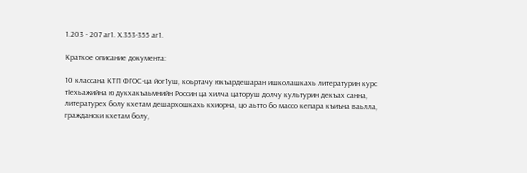1.203 - 207 аг1. Х.353-355 аг1.

Краткое описание документа:

10 классана КТП ФГОС-ца йог1уш, коьртачу юкъардешаран ишколашкахь литературин курс тIехьажийна ю дукхакъаьмнийн Россин ца хилча цаторуш долчу культурин декъах санна, литературех болу кхетам дешархошкахь кхиорна, цо аьтто бо массо кепара къиъна ваьлла, граждански кхетам болу,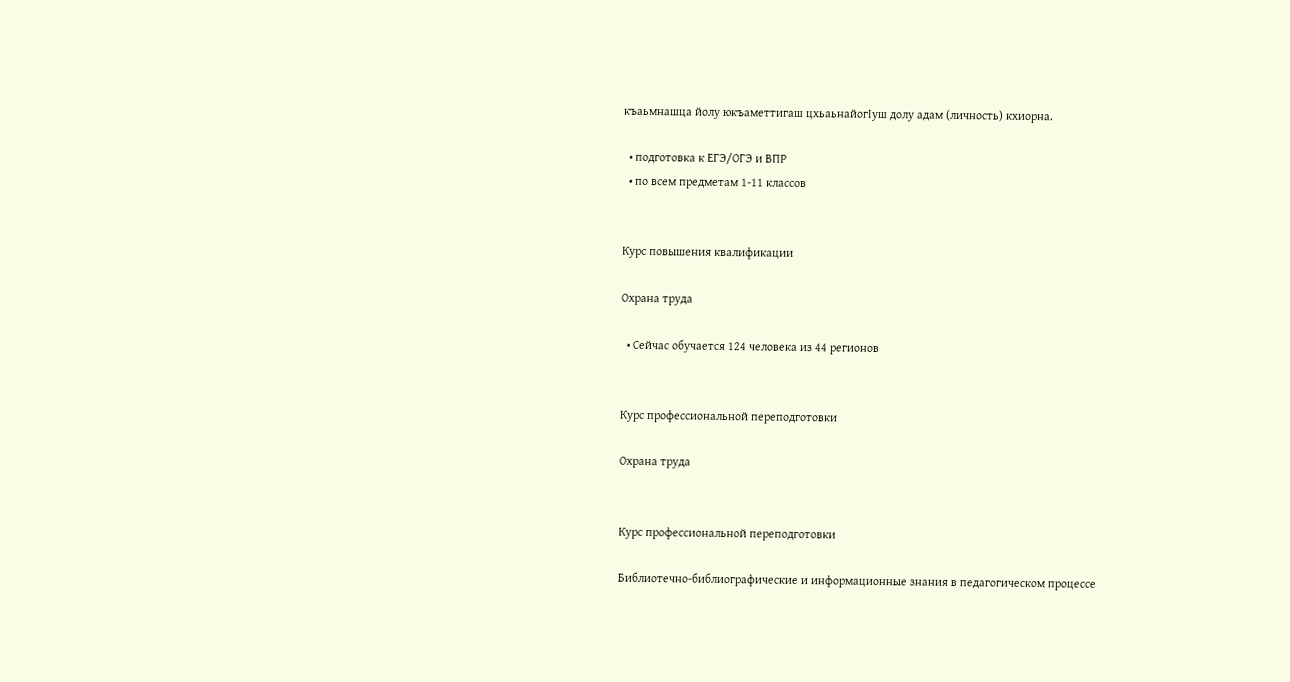къаьмнашца йолу юкъаметтигаш цхьаьнайогIуш долу адам (личность) кхиорна.

  • подготовка к ЕГЭ/ОГЭ и ВПР
  • по всем предметам 1-11 классов


Курс повышения квалификации

Охрана труда

  • Сейчас обучается 124 человека из 44 регионов


Курс профессиональной переподготовки

Охрана труда


Курс профессиональной переподготовки

Библиотечно-библиографические и информационные знания в педагогическом процессе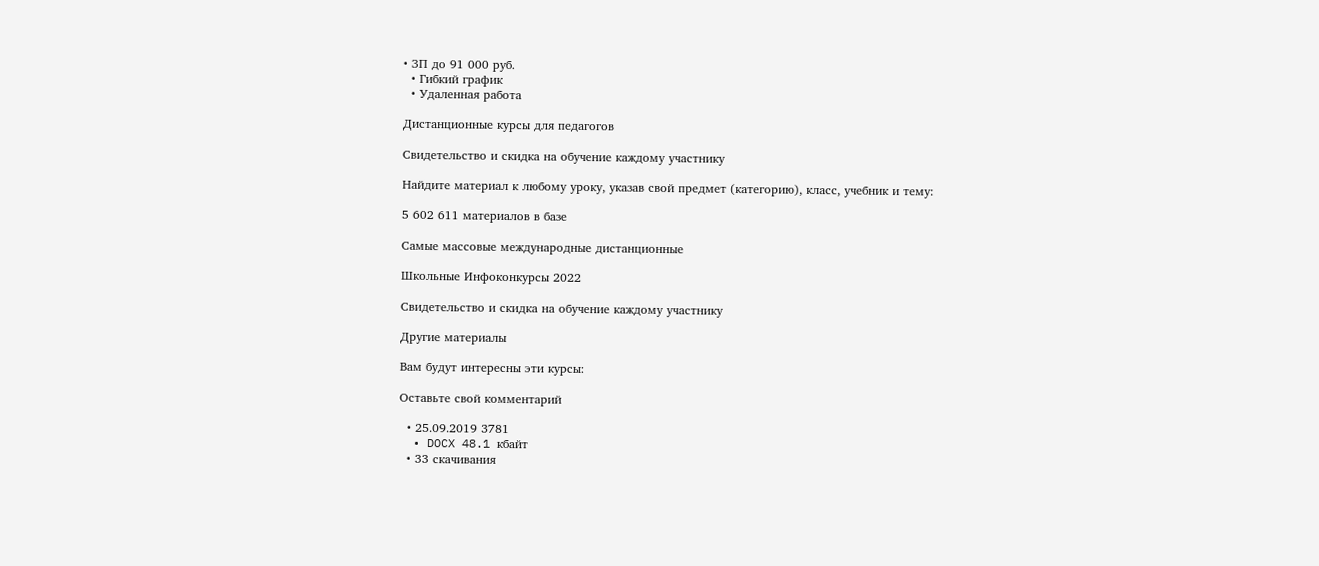• ЗП до 91 000 руб.
  • Гибкий график
  • Удаленная работа

Дистанционные курсы для педагогов

Свидетельство и скидка на обучение каждому участнику

Найдите материал к любому уроку, указав свой предмет (категорию), класс, учебник и тему:

5 602 611 материалов в базе

Самые массовые международные дистанционные

Школьные Инфоконкурсы 2022

Свидетельство и скидка на обучение каждому участнику

Другие материалы

Вам будут интересны эти курсы:

Оставьте свой комментарий

  • 25.09.2019 3781
  • DOCX 48.1 кбайт
  • 33 скачивания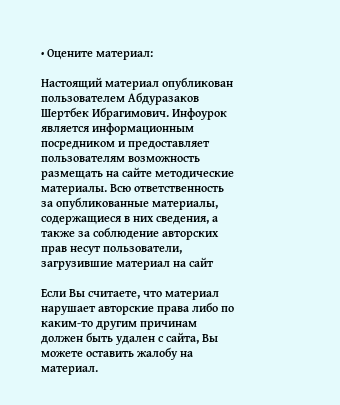• Оцените материал:

Настоящий материал опубликован пользователем Абдуразаков Шертбек Ибрагимович. Инфоурок является информационным посредником и предоставляет пользователям возможность размещать на сайте методические материалы. Всю ответственность за опубликованные материалы, содержащиеся в них сведения, а также за соблюдение авторских прав несут пользователи, загрузившие материал на сайт

Если Вы считаете, что материал нарушает авторские права либо по каким-то другим причинам должен быть удален с сайта, Вы можете оставить жалобу на материал.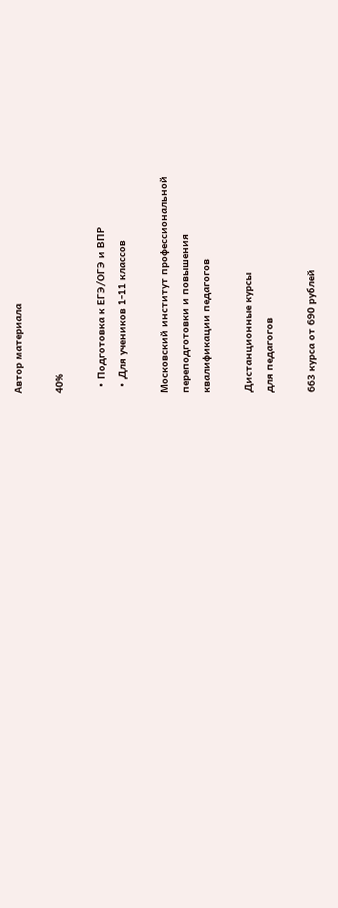Автор материала

40%

  • Подготовка к ЕГЭ/ОГЭ и ВПР
  • Для учеников 1-11 классов

Московский институт профессиональной
переподготовки и повышения
квалификации педагогов

Дистанционные курсы
для педагогов

663 курса от 690 рублей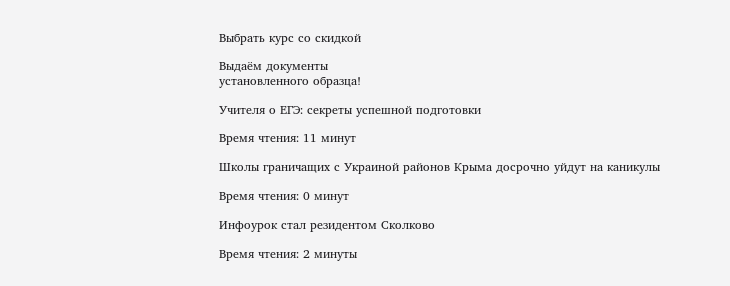Выбрать курс со скидкой

Выдаём документы
установленного образца!

Учителя о ЕГЭ: секреты успешной подготовки

Время чтения: 11 минут

Школы граничащих с Украиной районов Крыма досрочно уйдут на каникулы

Время чтения: 0 минут

Инфоурок стал резидентом Сколково

Время чтения: 2 минуты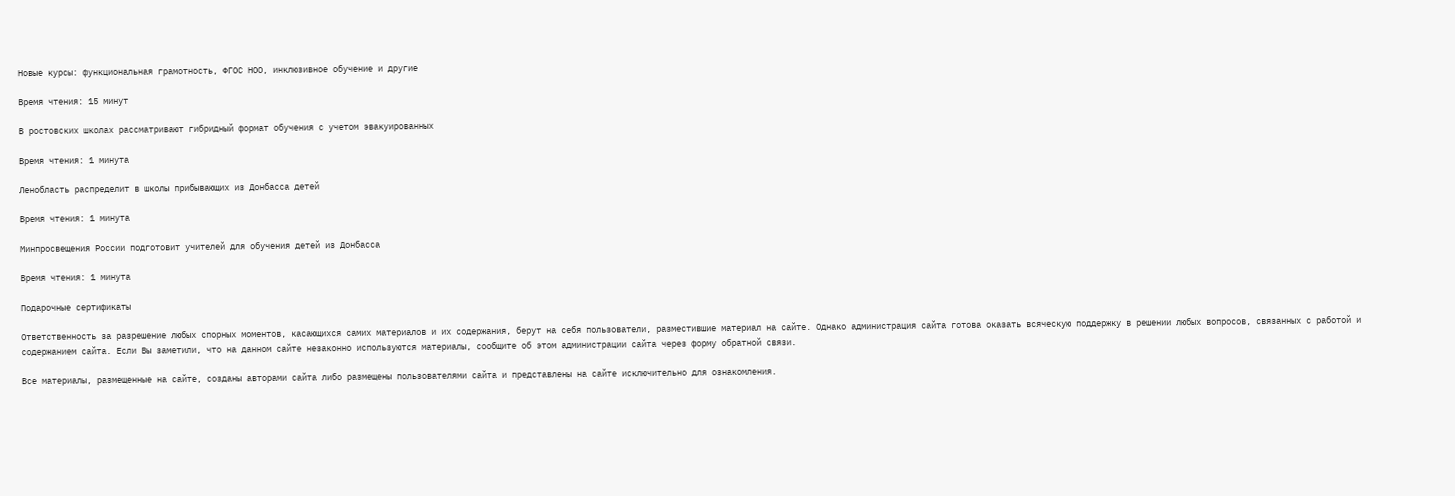Новые курсы: функциональная грамотность, ФГОС НОО, инклюзивное обучение и другие

Время чтения: 15 минут

В ростовских школах рассматривают гибридный формат обучения с учетом эвакуированных

Время чтения: 1 минута

Ленобласть распределит в школы прибывающих из Донбасса детей

Время чтения: 1 минута

Минпросвещения России подготовит учителей для обучения детей из Донбасса

Время чтения: 1 минута

Подарочные сертификаты

Ответственность за разрешение любых спорных моментов, касающихся самих материалов и их содержания, берут на себя пользователи, разместившие материал на сайте. Однако администрация сайта готова оказать всяческую поддержку в решении любых вопросов, связанных с работой и содержанием сайта. Если Вы заметили, что на данном сайте незаконно используются материалы, сообщите об этом администрации сайта через форму обратной связи.

Все материалы, размещенные на сайте, созданы авторами сайта либо размещены пользователями сайта и представлены на сайте исключительно для ознакомления.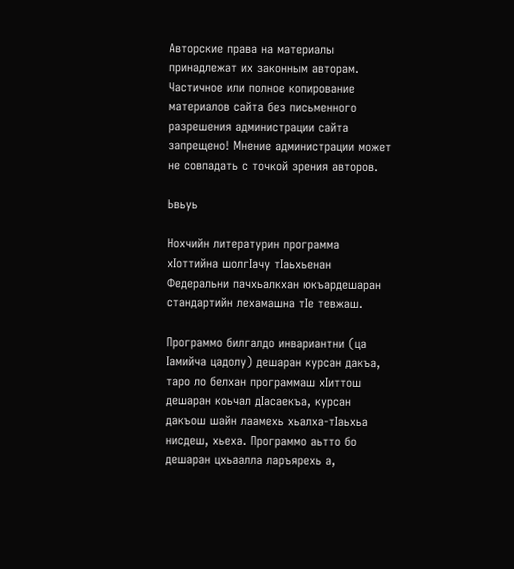Авторские права на материалы принадлежат их законным авторам. Частичное или полное копирование материалов сайта без письменного разрешения администрации сайта запрещено! Мнение администрации может не совпадать с точкой зрения авторов.

Ьвьуь

Нохчийн литературин программа хIоттийна шолгIачу тIаьхьенан Федеральни пачхьалкхан юкъардешаран стандартийн лехамашна тIе тевжаш.

Программо билгалдо инвариантни (ца Iамийча цадолу) дешаран курсан дакъа, таро ло белхан программаш хIиттош дешаран коьчал дIасаекъа, курсан дакъош шайн лаамехь хьалха-тIаьхьа нисдеш, хьеха. Программо аьтто бо дешаран цхьаалла ларъярехь а,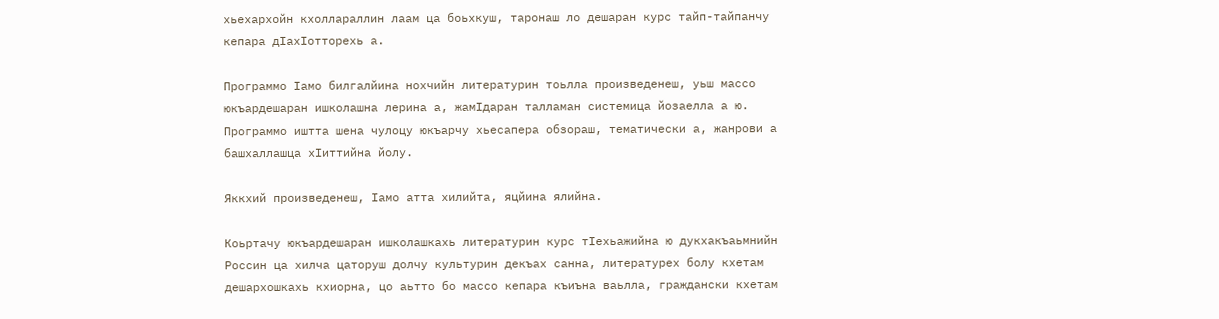хьехархойн кхоллараллин лаам ца боьхкуш, таронаш ло дешаран курс тайп-тайпанчу кепара дIахIотторехь а.

Программо Iамо билгалйина нохчийн литературин тоьлла произведенеш, уьш массо юкъардешаран ишколашна лерина а, жамIдаран талламан системица йозаелла а ю. Программо иштта шена чулоцу юкъарчу хьесапера обзораш, тематически а, жанрови а башхаллашца хIиттийна йолу.

Яккхий произведенеш, Iамо атта хилийта, яцйина ялийна.

Коьртачу юкъардешаран ишколашкахь литературин курс тIехьажийна ю дукхакъаьмнийн Россин ца хилча цаторуш долчу культурин декъах санна, литературех болу кхетам дешархошкахь кхиорна, цо аьтто бо массо кепара къиъна ваьлла, граждански кхетам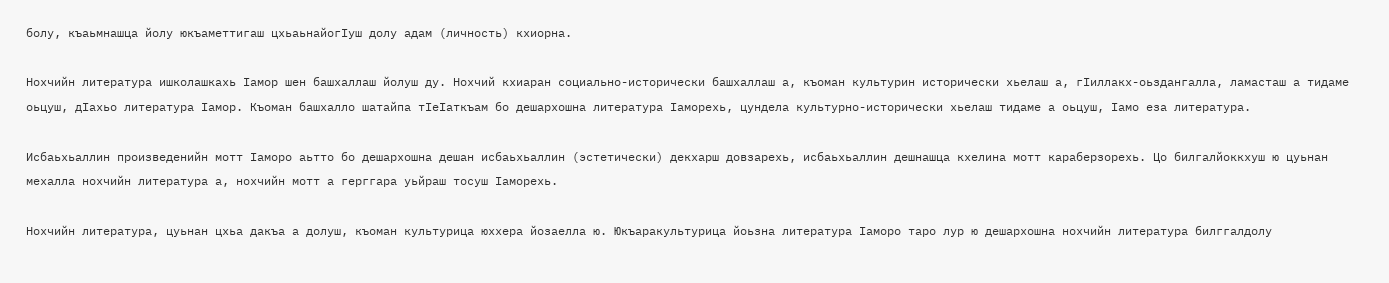болу, къаьмнашца йолу юкъаметтигаш цхьаьнайогIуш долу адам (личность) кхиорна.

Нохчийн литература ишколашкахь Iамор шен башхаллаш йолуш ду. Нохчий кхиаран социально-исторически башхаллаш а, къоман культурин исторически хьелаш а, гIиллакх-оьздангалла, ламасташ а тидаме оьцуш, дIахьо литература Iамор. Къоман башхалло шатайпа тIеIаткъам бо дешархошна литература Iаморехь, цундела культурно-исторически хьелаш тидаме а оьцуш, Iамо еза литература.

Исбаьхьаллин произведенийн мотт Iаморо аьтто бо дешархошна дешан исбаьхьаллин (эстетически) декхарш довзарехь, исбаьхьаллин дешнашца кхелина мотт караберзорехь. Цо билгалйоккхуш ю цуьнан мехалла нохчийн литература а, нохчийн мотт а герггара уьйраш тосуш Iаморехь.

Нохчийн литература, цуьнан цхьа дакъа а долуш, къоман культурица юххера йозаелла ю. Юкъаракультурица йоьзна литература Iаморо таро лур ю дешархошна нохчийн литература билггалдолу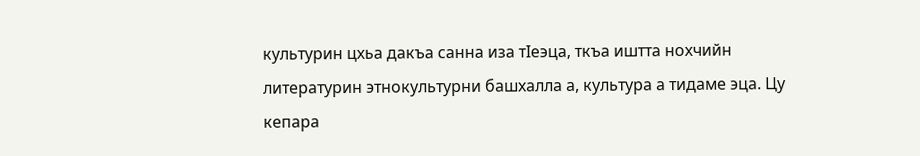культурин цхьа дакъа санна иза тIеэца, ткъа иштта нохчийн литературин этнокультурни башхалла а, культура а тидаме эца. Цу кепара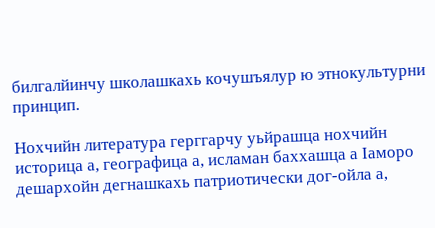билгалйинчу школашкахь кочушъялур ю этнокультурни принцип.

Нохчийн литература герггарчу уьйрашца нохчийн историца а, географица а, исламан баххашца а Iаморо дешархойн дегнашкахь патриотически дог-ойла а,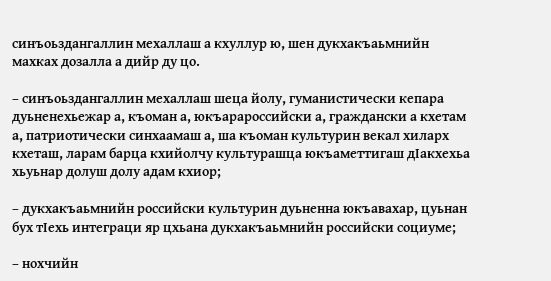синъоьздангаллин мехаллаш а кхуллур ю, шен дукхакъаьмнийн махках дозалла а дийр ду цо.

– синъоьздангаллин мехаллаш шеца йолу, гуманистически кепара дуьненехьежар а, къоман а, юкъарароссийски а, граждански а кхетам а, патриотически синхаамаш а, ша къоман культурин векал хиларх кхеташ, ларам барца кхийолчу культурашца юкъаметтигаш дIакхехьа хьуьнар долуш долу адам кхиор;

– дукхакъаьмнийн российски культурин дуьненна юкъавахар, цуьнан бух тIехь интеграци яр цхьана дукхакъаьмнийн российски социуме;

– нохчийн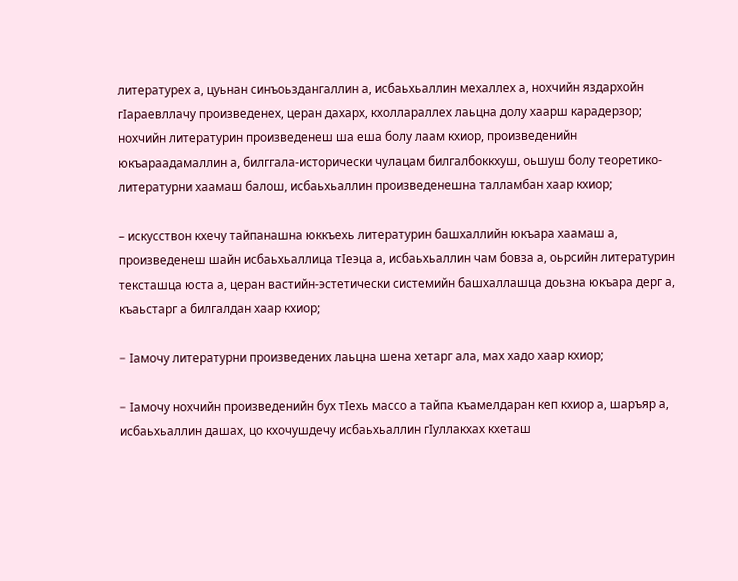литературех а, цуьнан синъоьздангаллин а, исбаьхьаллин мехаллех а, нохчийн яздархойн гIараевллачу произведенех, церан дахарх, кхоллараллех лаьцна долу хаарш карадерзор; нохчийн литературин произведенеш ша еша болу лаам кхиор, произведенийн юкъараадамаллин а, билггала-исторически чулацам билгалбоккхуш, оьшуш болу теоретико-литературни хаамаш балош, исбаьхьаллин произведенешна талламбан хаар кхиор;

– искусствон кхечу тайпанашна юккъехь литературин башхаллийн юкъара хаамаш а, произведенеш шайн исбаьхьаллица тIеэца а, исбаьхьаллин чам бовза а, оьрсийн литературин тексташца юста а, церан вастийн-эстетически системийн башхаллашца доьзна юкъара дерг а, къаьстарг а билгалдан хаар кхиор;

– Iамочу литературни произведених лаьцна шена хетарг ала, мах хадо хаар кхиор;

– Iамочу нохчийн произведенийн бух тIехь массо а тайпа къамелдаран кеп кхиор а, шаръяр а, исбаьхьаллин дашах, цо кхочушдечу исбаьхьаллин гIуллакхах кхеташ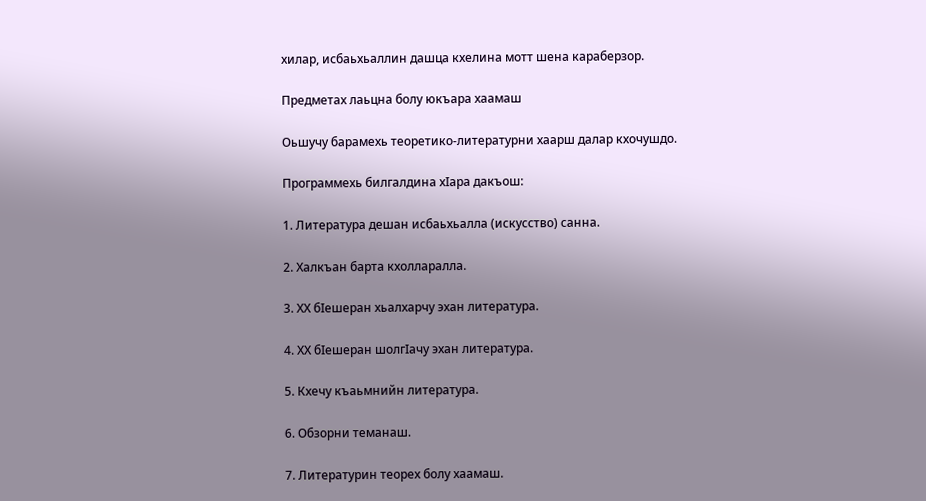хилар, исбаьхьаллин дашца кхелина мотт шена караберзор.

Предметах лаьцна болу юкъара хаамаш

Оьшучу барамехь теоретико-литературни хаарш далар кхочушдо.

Программехь билгалдина хIара дакъош:

1. Литература дешан исбаьхьалла (искусство) санна.

2. Халкъан барта кхолларалла.

3. ХХ бIешеран хьалхарчу эхан литература.

4. ХХ бIешеран шолгIачу эхан литература.

5. Кхечу къаьмнийн литература.

6. Обзорни теманаш.

7. Литературин теорех болу хаамаш.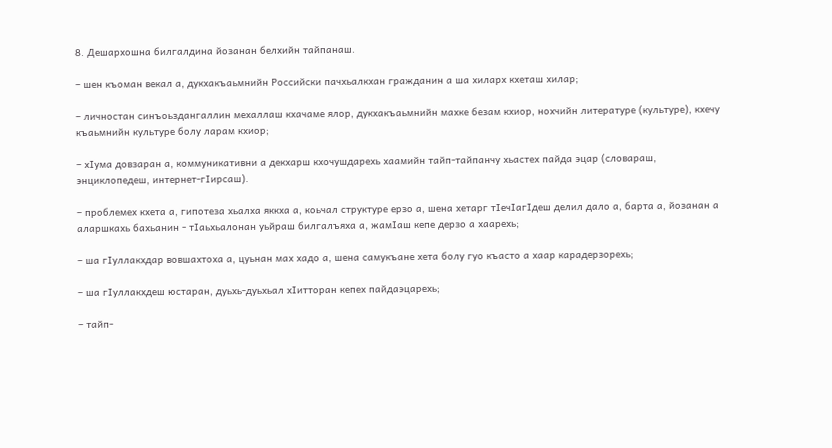8. Дешархошна билгалдина йозанан белхийн тайпанаш.

– шен къоман векал а, дукхакъаьмнийн Российски пачхьалкхан гражданин а ша хиларх кхеташ хилар;

– личностан синъоьздангаллин мехаллаш кхачаме ялор, дукхакъаьмнийн махке безам кхиор, нохчийн литературе (культуре), кхечу къаьмнийн культуре болу ларам кхиор;

– хIума довзаран а, коммуникативни а декхарш кхочушдарехь хаамийн тайп-тайпанчу хьастех пайда эцар (словараш, энциклопедеш, интернет-гIирсаш).

– проблемех кхета а, гипотеза хьалха яккха а, коьчал структуре ерзо а, шена хетарг тIечIагIдеш делил дало а, барта а, йозанан а аларшкахь бахьанин - тIаьхьалонан уьйраш билгалъяха а, жамIаш кепе дерзо а хаарехь;

– ша гIуллакхдар вовшахтоха а, цуьнан мах хадо а, шена самукъане хета болу гуо къасто а хаар карадерзорехь;

– ша гIуллакхдеш юстаран, дуьхь-дуьхьал хIитторан кепех пайдаэцарехь;

– тайп-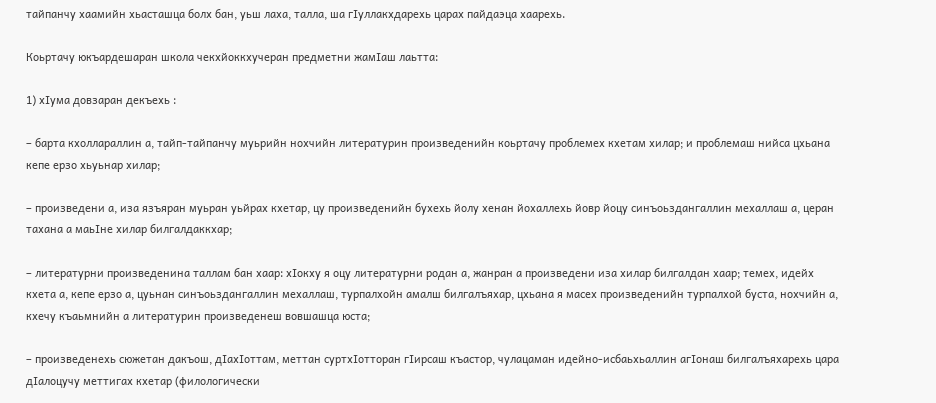тайпанчу хаамийн хьасташца болх бан, уьш лаха, талла, ша гIуллакхдарехь царах пайдаэца хаарехь.

Коьртачу юкъардешаран школа чекхйоккхучеран предметни жамIаш лаьтта:

1) хIума довзаран декъехь :

– барта кхоллараллин а, тайп-тайпанчу муьрийн нохчийн литературин произведенийн коьртачу проблемех кхетам хилар; и проблемаш нийса цхьана кепе ерзо хьуьнар хилар;

– произведени а, иза язъяран муьран уьйрах кхетар, цу произведенийн бухехь йолу хенан йохаллехь йовр йоцу синъоьздангаллин мехаллаш а, церан тахана а маьIне хилар билгалдаккхар;

– литературни произведенина таллам бан хаар: хIокху я оцу литературни родан а, жанран а произведени иза хилар билгалдан хаар; темех, идейх кхета а, кепе ерзо а, цуьнан синъоьздангаллин мехаллаш, турпалхойн амалш билгалъяхар, цхьана я масех произведенийн турпалхой буста, нохчийн а, кхечу къаьмнийн а литературин произведенеш вовшашца юста;

– произведенехь сюжетан дакъош, дIахIоттам, меттан суртхIотторан гIирсаш къастор, чулацаман идейно-исбаьхьаллин агIонаш билгалъяхарехь цара дIалоцучу меттигах кхетар (филологически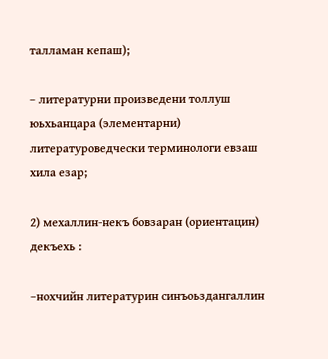талламан кепаш);

– литературни произведени толлуш юьхьанцара (элементарни) литературоведчески терминологи евзаш хила езар;

2) мехаллин-некъ бовзаран (ориентацин) декъехь :

–нохчийн литературин синъоьздангаллин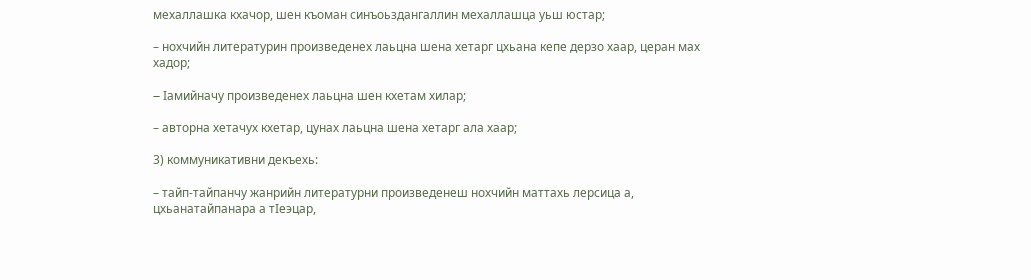мехаллашка кхачор, шен къоман синъоьздангаллин мехаллашца уьш юстар;

– нохчийн литературин произведенех лаьцна шена хетарг цхьана кепе дерзо хаар, церан мах хадор;

– Iамийначу произведенех лаьцна шен кхетам хилар;

– авторна хетачух кхетар, цунах лаьцна шена хетарг ала хаар;

3) коммуникативни декъехь:

– тайп-тайпанчу жанрийн литературни произведенеш нохчийн маттахь лерсица а, цхьанатайпанара а тIеэцар,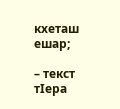кхеташ ешар;

– текст тIера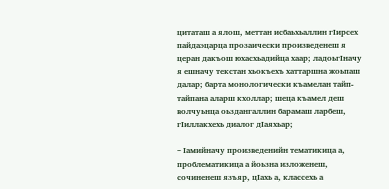цитаташ а ялош, меттан исбаьхьаллин гIирсех пайдаэцарца прозаически произведенеш я церан дакъош юхасхьадийца хаар; ладоьгIначу я ешначу текстан хьокъехъ хаттаршна жоьпаш далар; барта монологически къамелан тайп-тайпана аларш кхоллар; шеца къамел деш волчуьнца оьздангаллин барамаш ларбеш, гIиллакхехь диалог дIаяхьар;

– Iамийначу произведенийн тематикица а, проблематикица а йоьзна изложенеш, сочиненеш язъяр, цIахь а, классехь а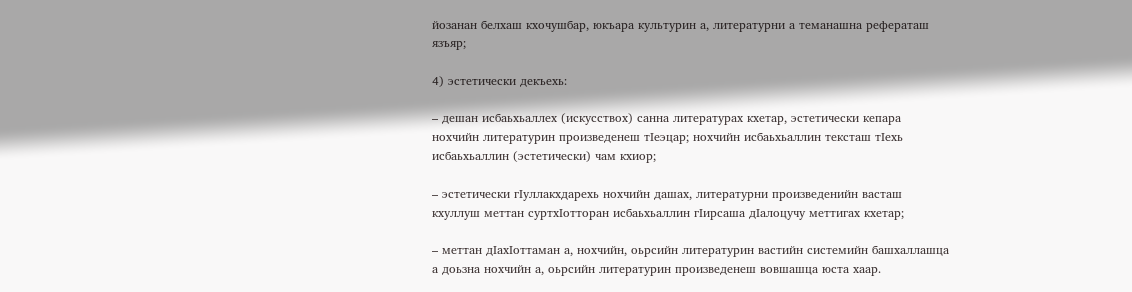йозанан белхаш кхочушбар, юкъара культурин а, литературни а теманашна рефераташ язъяр;

4) эстетически декъехь:

– дешан исбаьхьаллех (искусствох) санна литературах кхетар, эстетически кепара нохчийн литературин произведенеш тIеэцар; нохчийн исбаьхьаллин тексташ тIехь исбаьхьаллин (эстетически) чам кхиор;

– эстетически гIуллакхдарехь нохчийн дашах, литературни произведенийн васташ кхуллуш меттан суртхIотторан исбаьхьаллин гIирсаша дIалоцучу меттигах кхетар;

– меттан дIахIоттаман а, нохчийн, оьрсийн литературин вастийн системийн башхаллашца а доьзна нохчийн а, оьрсийн литературин произведенеш вовшашца юста хаар.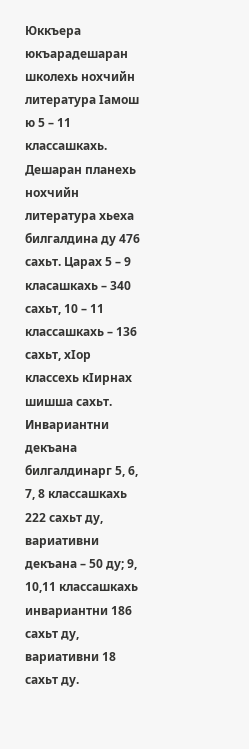Юккъера юкъарадешаран школехь нохчийн литература Iамош ю 5 – 11 классашкахь. Дешаран планехь нохчийн литература хьеха билгалдина ду 476 сахьт. Царах 5 – 9 класашкахь – 340 сахьт, 10 – 11 классашкахь – 136 сахьт, хIор классехь кIирнах шишша сахьт. Инвариантни декъана билгалдинарг 5, 6, 7, 8 классашкахь 222 сахьт ду, вариативни декъана – 50 ду; 9, 10,11 классашкахь инвариантни 186 сахьт ду, вариативни 18 сахьт ду.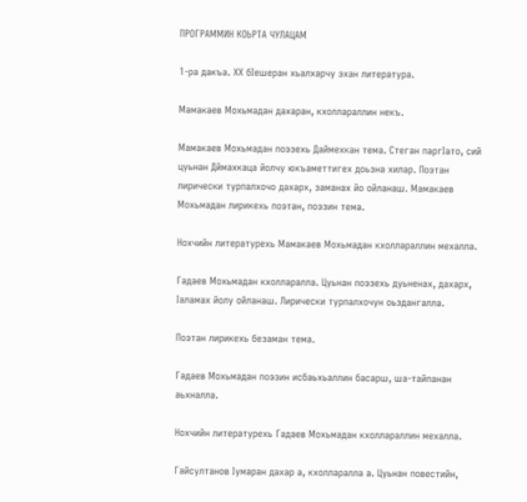ПРОГРАММИН КОЬРТА ЧУЛАЦАМ

1-ра дакъа. ХХ бIешеран хьалхарчу эхан литература.

Мамакаев Мохьмадан дахаран, кхоллараллин некъ.

Мамакаев Мохьмадан поэзехь Даймехкан тема. Стеган паргIато, сий цуьнан Дймахкаца йолчу юкъаметтигех доьзна хилар. Поэтан лирически турпалхочо дахарх, заманах йо ойланаш. Мамакаев Мохьмадан лирикехь поэтан, поэзин тема.

Нохчийн литературехь Мамакаев Мохьмадан кхоллараллин мехалла.

Гадаев Мохьмадан кхолларалла. Цуьнан поэзехь дуьненах, дахарх, Iаламах йолу ойланаш. Лирически турпалхочун оьздангалла.

Поэтан лирикехь безаман тема.

Гадаев Мохьмадан поэзин исбаьхьаллин басарш, ша-тайпанан аьхналла.

Нохчийн литературехь Гадаев Мохьмадан кхоллараллин мехалла.

Гайсултанов Iумаран дахар а, кхолларалла а. Цуьнан повестийн,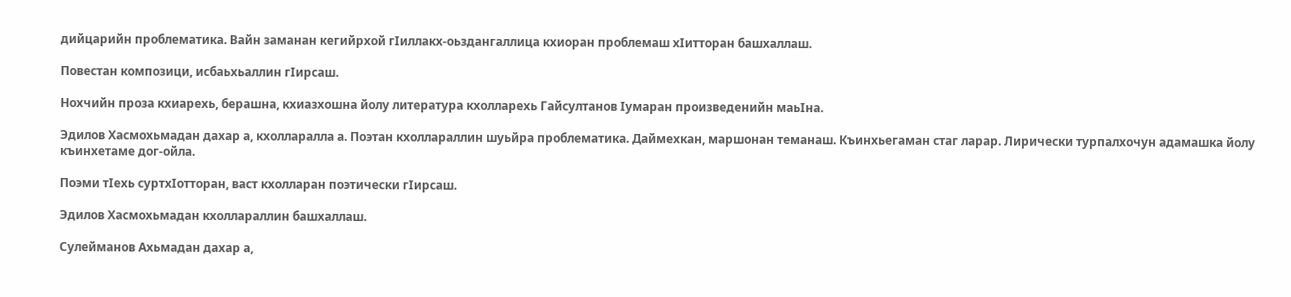дийцарийн проблематика. Вайн заманан кегийрхой гIиллакх-оьздангаллица кхиоран проблемаш хIитторан башхаллаш.

Повестан композици, исбаьхьаллин гIирсаш.

Нохчийн проза кхиарехь, берашна, кхиазхошна йолу литература кхолларехь Гайсултанов Iумаран произведенийн маьIна.

Эдилов Хасмохьмадан дахар а, кхолларалла а. Поэтан кхоллараллин шуьйра проблематика. Даймехкан, маршонан теманаш. Къинхьегаман стаг ларар. Лирически турпалхочун адамашка йолу къинхетаме дог-ойла.

Поэми тIехь суртхIотторан, васт кхолларан поэтически гIирсаш.

Эдилов Хасмохьмадан кхоллараллин башхаллаш.

Сулейманов Ахьмадан дахар а,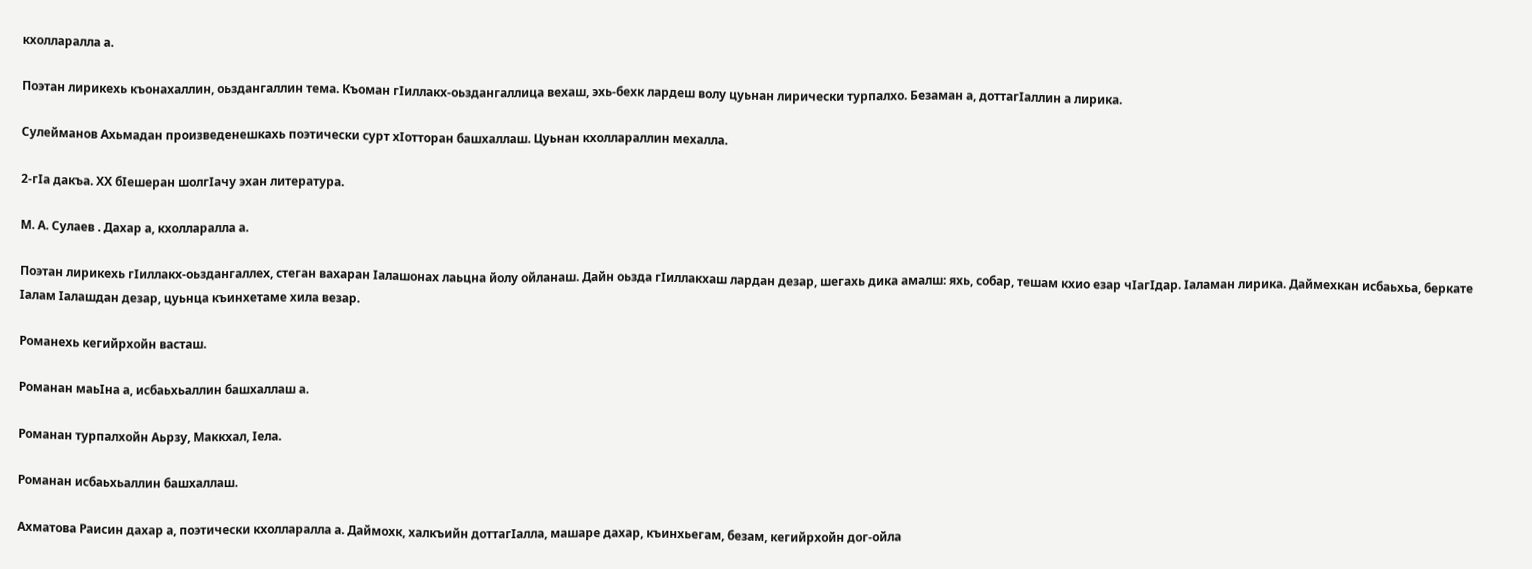кхолларалла а.

Поэтан лирикехь къонахаллин, оьздангаллин тема. Къоман гIиллакх-оьздангаллица вехаш, эхь-бехк лардеш волу цуьнан лирически турпалхо. Безаман а, доттагIаллин а лирика.

Сулейманов Ахьмадан произведенешкахь поэтически сурт хIотторан башхаллаш. Цуьнан кхоллараллин мехалла.

2-гIа дакъа. ХХ бIешеран шолгIачу эхан литература.

М. А. Сулаев . Дахар а, кхолларалла а.

Поэтан лирикехь гIиллакх-оьздангаллех, стеган вахаран Iалашонах лаьцна йолу ойланаш. Дайн оьзда гIиллакхаш лардан дезар, шегахь дика амалш: яхь, собар, тешам кхио езар чIагIдар. Iаламан лирика. Даймехкан исбаьхьа, беркате Iалам Iалашдан дезар, цуьнца къинхетаме хила везар.

Романехь кегийрхойн васташ.

Романан маьIна а, исбаьхьаллин башхаллаш а.

Романан турпалхойн Аьрзу, Маккхал, Iела.

Романан исбаьхьаллин башхаллаш.

Ахматова Раисин дахар а, поэтически кхолларалла а. Даймохк, халкъийн доттагIалла, машаре дахар, къинхьегам, безам, кегийрхойн дог-ойла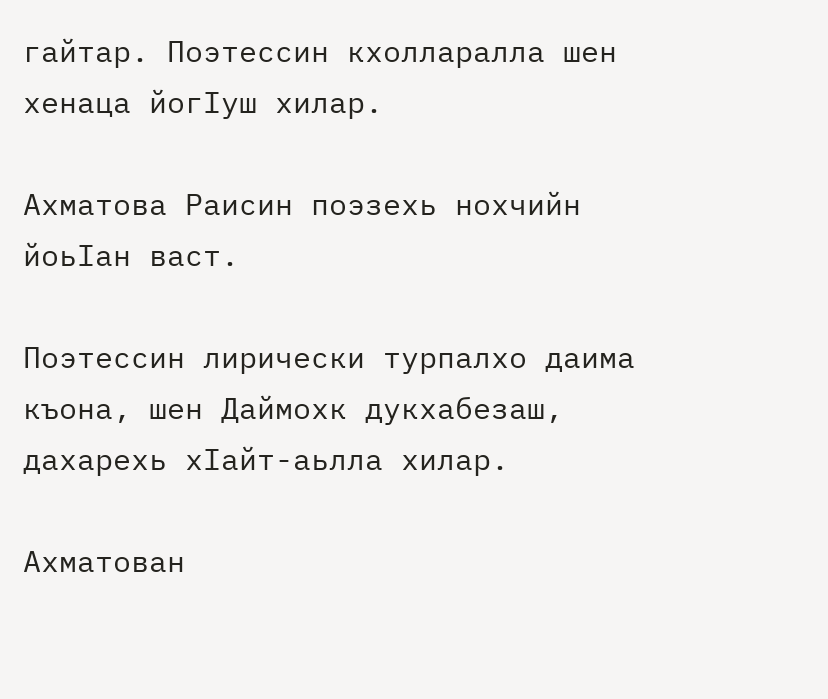гайтар. Поэтессин кхолларалла шен хенаца йогIуш хилар.

Ахматова Раисин поэзехь нохчийн йоьIан васт.

Поэтессин лирически турпалхо даима къона, шен Даймохк дукхабезаш, дахарехь хIайт-аьлла хилар.

Ахматован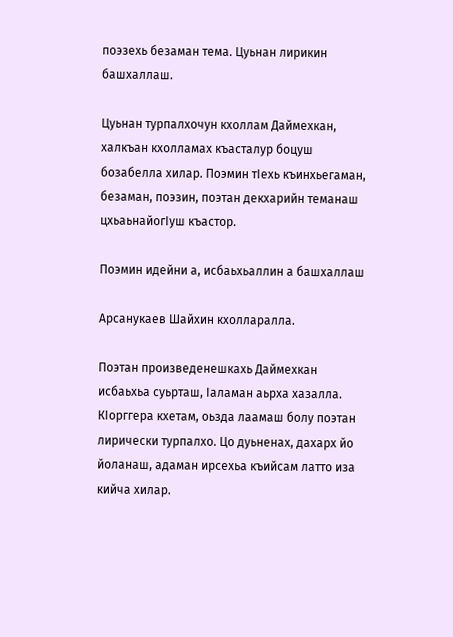поэзехь безаман тема. Цуьнан лирикин башхаллаш.

Цуьнан турпалхочун кхоллам Даймехкан, халкъан кхолламах къасталур боцуш бозабелла хилар. Поэмин тIехь къинхьегаман, безаман, поэзин, поэтан декхарийн теманаш цхьаьнайогIуш къастор.

Поэмин идейни а, исбаьхьаллин а башхаллаш

Арсанукаев Шайхин кхолларалла.

Поэтан произведенешкахь Даймехкан исбаьхьа суьрташ, Iаламан аьрха хазалла. КIорггера кхетам, оьзда лаамаш болу поэтан лирически турпалхо. Цо дуьненах, дахарх йо йоланаш, адаман ирсехьа къийсам латто иза кийча хилар.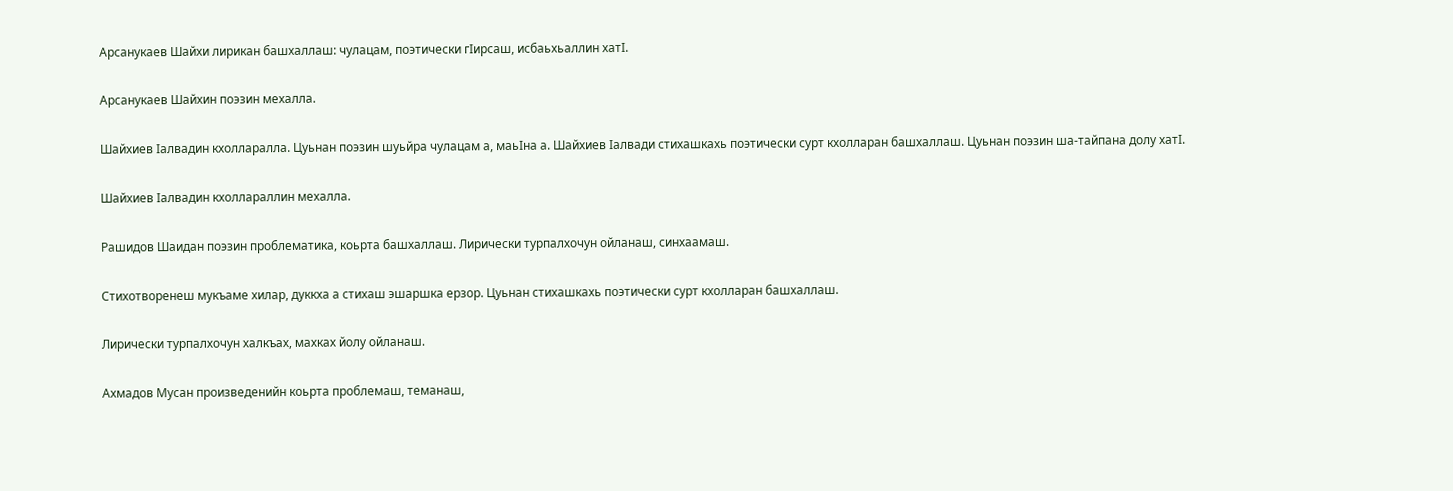Арсанукаев Шайхи лирикан башхаллаш: чулацам, поэтически гIирсаш, исбаьхьаллин хатI.

Арсанукаев Шайхин поэзин мехалла.

Шайхиев Iалвадин кхолларалла. Цуьнан поэзин шуьйра чулацам а, маьIна а. Шайхиев Iалвади стихашкахь поэтически сурт кхолларан башхаллаш. Цуьнан поэзин ша-тайпана долу хатI.

Шайхиев Iалвадин кхоллараллин мехалла.

Рашидов Шаидан поэзин проблематика, коьрта башхаллаш. Лирически турпалхочун ойланаш, синхаамаш.

Стихотворенеш мукъаме хилар, дуккха а стихаш эшаршка ерзор. Цуьнан стихашкахь поэтически сурт кхолларан башхаллаш.

Лирически турпалхочун халкъах, махках йолу ойланаш.

Ахмадов Мусан произведенийн коьрта проблемаш, теманаш,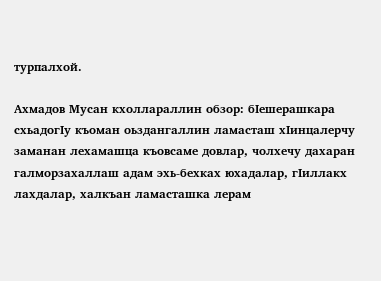турпалхой.

Ахмадов Мусан кхоллараллин обзор: бIешерашкара схьадогIу къоман оьздангаллин ламасташ хIинцалерчу заманан лехамашца къовсаме довлар, чолхечу дахаран галморзахаллаш адам эхь-бехках юхадалар, гIиллакх лахдалар, халкъан ламасташка лерам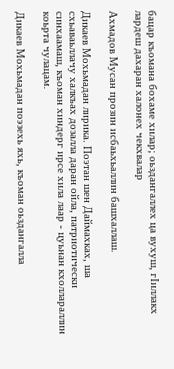бацар къомана бохаме хилар; оьздангаллех ца вухуш, гIиллакх лардеш дахаран халонех чекхвалар

Ахмадов Мусан прозин исбаьхьаллин башхаллаш.

Дикаев Мохьмадан лирика. Поэтан шен Даймахках, ша схьаваьллачу халкъах дозалла даран ойла, патриотически синхаамаш, къоман хиндерг ирсе хила лаар - цуьнан кхоллараллин коьрта чулацам.

Дикаев Мохьмадан поэзехь яхь, къоман оьздангалла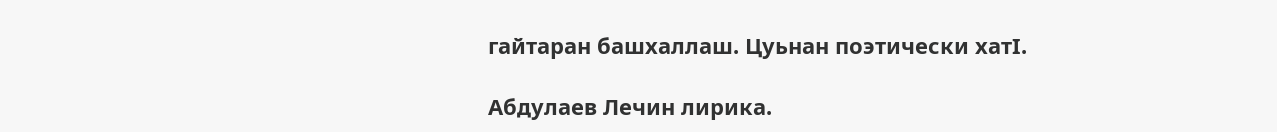гайтаран башхаллаш. Цуьнан поэтически хатI.

Абдулаев Лечин лирика.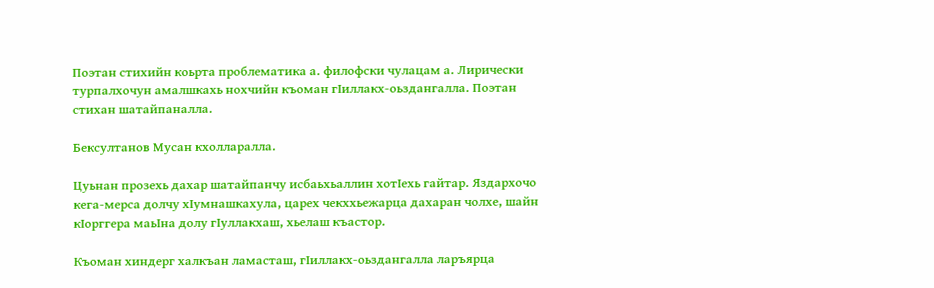Поэтан стихийн коьрта проблематика а. филофски чулацам а. Лирически турпалхочун амалшкахь нохчийн къоман гIиллакх-оьздангалла. Поэтан стихан шатайпаналла.

Бексултанов Мусан кхолларалла.

Цуьнан прозехь дахар шатайпанчу исбаьхьаллин хотIехь гайтар. Яздархочо кега-мерса долчу хIумнашкахула, царех чекххьежарца дахаран чолхе, шайн кIорггера маьIна долу гIуллакхаш, хьелаш къастор.

Къоман хиндерг халкъан ламасташ, гIиллакх-оьздангалла ларъярца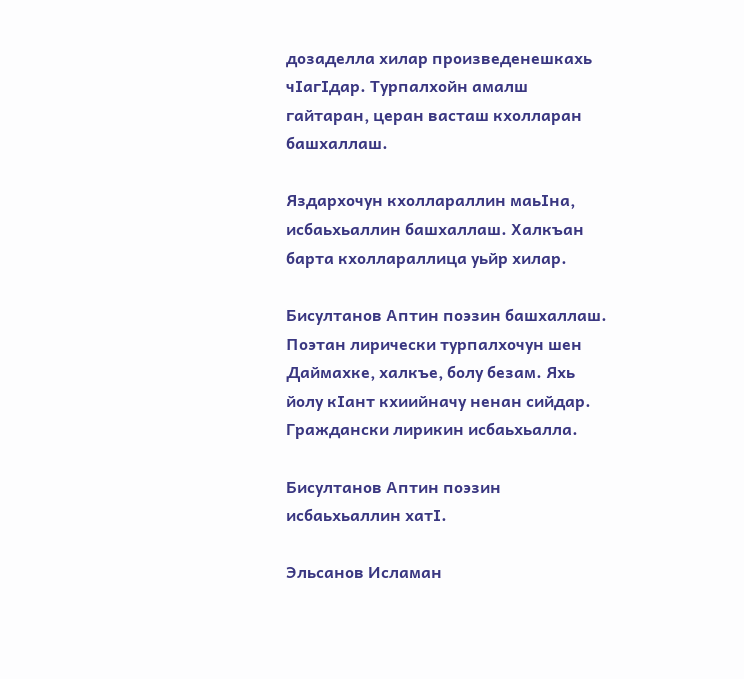дозаделла хилар произведенешкахь чIагIдар. Турпалхойн амалш гайтаран, церан васташ кхолларан башхаллаш.

Яздархочун кхоллараллин маьIна, исбаьхьаллин башхаллаш. Халкъан барта кхоллараллица уьйр хилар.

Бисултанов Аптин поэзин башхаллаш. Поэтан лирически турпалхочун шен Даймахке, халкъе, болу безам. Яхь йолу кIант кхиийначу ненан сийдар. Граждански лирикин исбаьхьалла.

Бисултанов Аптин поэзин исбаьхьаллин хатI.

Эльсанов Исламан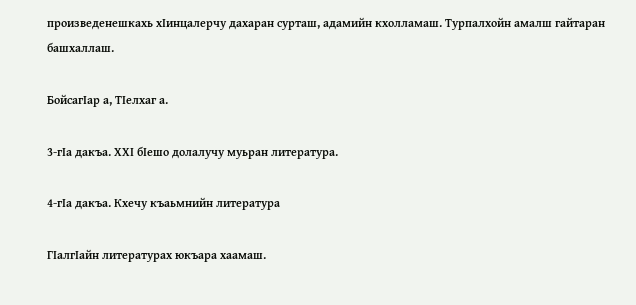произведенешкахь хIинцалерчу дахаран сурташ, адамийн кхолламаш. Турпалхойн амалш гайтаран башхаллаш.

БойсагIар а, ТIелхаг а.

3-гIа дакъа. ХХI бIешо долалучу муьран литература.

4-гIа дакъа. Кхечу къаьмнийн литература

ГIалгIайн литературах юкъара хаамаш.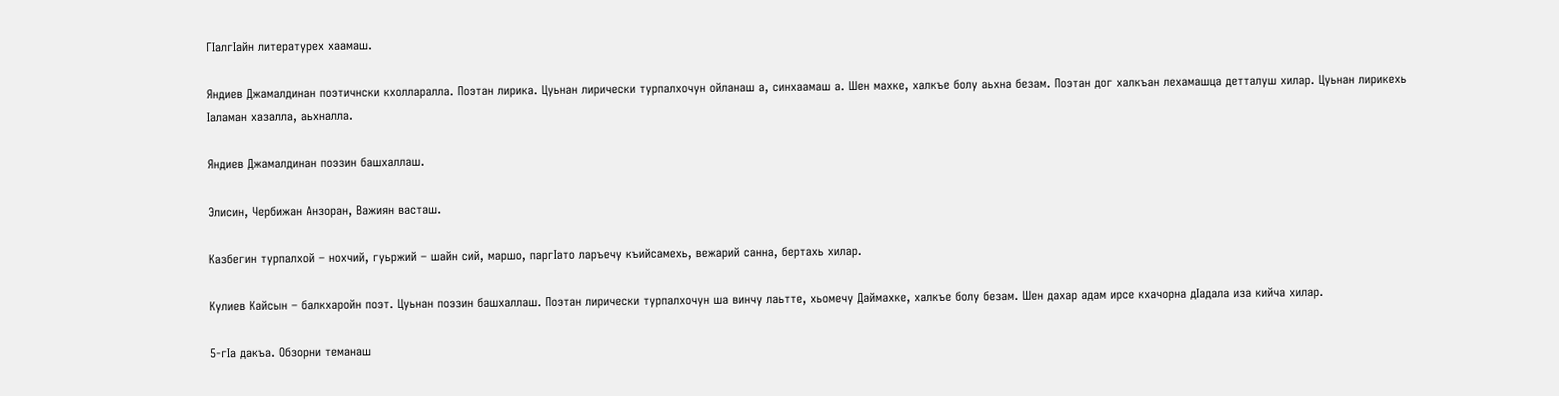ГIалгIайн литературех хаамаш.

Яндиев Джамалдинан поэтичнски кхолларалла. Поэтан лирика. Цуьнан лирически турпалхочун ойланаш а, синхаамаш а. Шен махке, халкъе болу аьхна безам. Поэтан дог халкъан лехамашца детталуш хилар. Цуьнан лирикехь Iаламан хазалла, аьхналла.

Яндиев Джамалдинан поэзин башхаллаш.

Элисин, Чербижан Анзоран, Важиян васташ.

Казбегин турпалхой – нохчий, гуьржий – шайн сий, маршо, паргIато ларъечу къийсамехь, вежарий санна, бертахь хилар.

Кулиев Кайсын – балкхаройн поэт. Цуьнан поэзин башхаллаш. Поэтан лирически турпалхочун ша винчу лаьтте, хьомечу Даймахке, халкъе болу безам. Шен дахар адам ирсе кхачорна дIадала иза кийча хилар.

5-гIа дакъа. Обзорни теманаш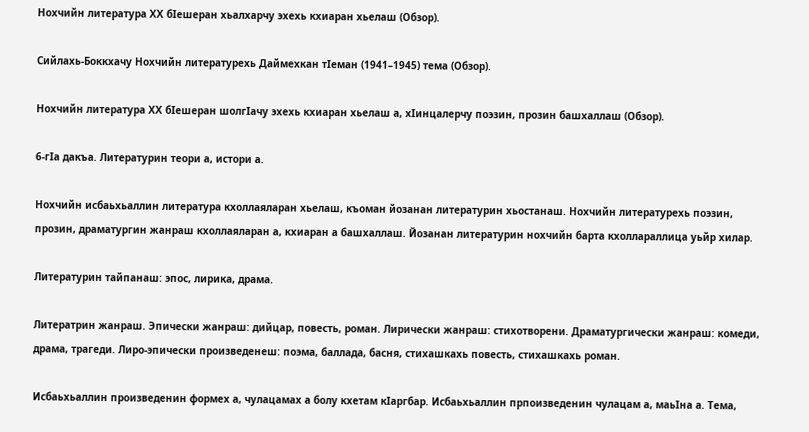Нохчийн литература ХХ бIешеран хьалхарчу эхехь кхиаран хьелаш (Обзор).

Сийлахь-Боккхачу Нохчийн литературехь Даймехкан тIеман (1941–1945) тема (Обзор).

Нохчийн литература ХХ бIешеран шолгIачу эхехь кхиаран хьелаш а, хIинцалерчу поэзин, прозин башхаллаш (Обзор).

6-гIа дакъа. Литературин теори а, истори а.

Нохчийн исбаьхьаллин литература кхоллаяларан хьелаш, къоман йозанан литературин хьостанаш. Нохчийн литературехь поэзин, прозин, драматургин жанраш кхоллаяларан а, кхиаран а башхаллаш. Йозанан литературин нохчийн барта кхоллараллица уьйр хилар.

Литературин тайпанаш: эпос, лирика, драма.

Литератрин жанраш. Эпически жанраш: дийцар, повесть, роман. Лирически жанраш: стихотворени. Драматургически жанраш: комеди, драма, трагеди. Лиро-эпически произведенеш: поэма, баллада, басня, стихашкахь повесть, стихашкахь роман.

Исбаьхьаллин произведенин формех а, чулацамах а болу кхетам кIаргбар. Исбаьхьаллин прпоизведенин чулацам а, маьIна а. Тема,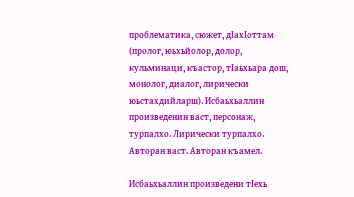проблематика, сюжет, дIахIоттам (пролог, юьхьйолор, долор, кульминаци, къастор, тIаьхьара дош, монолог, диалог, лирически юьстахдийларш). Исбаьхьаллин произведенин васт, персонаж, турпалхо. Лирически турпалхо. Авторан васт. Авторан къамел.

Исбаьхьаллин произведени тIехь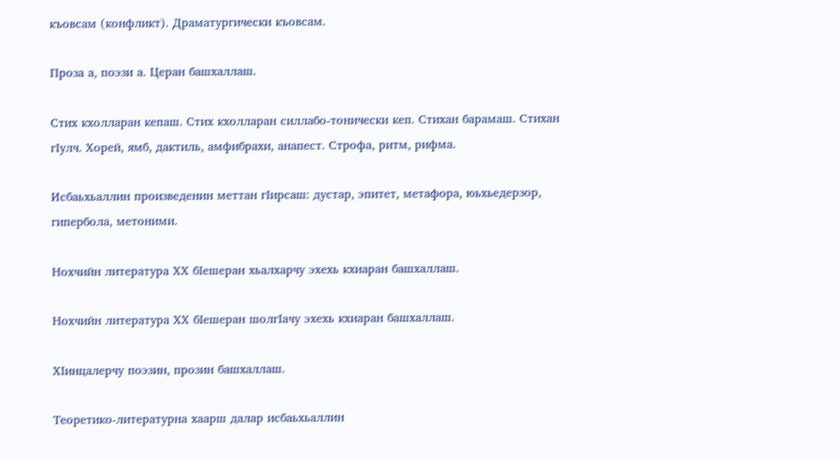къовсам (конфликт). Драматургически къовсам.

Проза а, поэзи а. Церан башхаллаш.

Стих кхолларан кепаш. Стих кхолларан силлабо-тонически кеп. Стихан барамаш. Стихан гIулч. Хорей, ямб, дактиль, амфибрахи, анапест. Строфа, ритм, рифма.

Исбаьхьаллин произведенин меттан гIирсаш: дустар, эпитет, метафора, юьхьедерзор, гипербола, метоними.

Нохчийн литература ХХ бIешеран хьалхарчу эхехь кхиаран башхаллаш.

Нохчийн литература ХХ бIешеран шолгIачу эхехь кхиаран башхаллаш.

ХIинцалерчу поэзин, прозин башхаллаш.

Теоретико-литературна хаарш далар исбаьхьаллин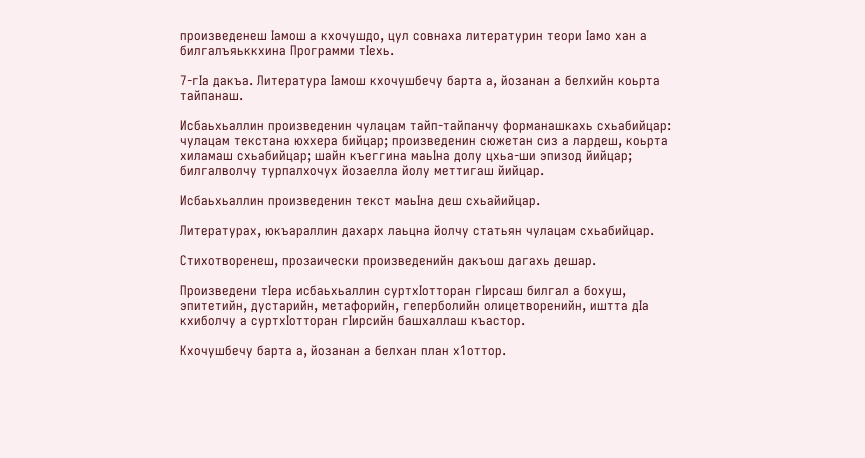произведенеш Iамош а кхочушдо, цул совнаха литературин теори Iамо хан а билгалъяьккхина Программи тIехь.

7-гIа дакъа. Литература Iамош кхочушбечу барта а, йозанан а белхийн коьрта тайпанаш.

Исбаьхьаллин произведенин чулацам тайп-тайпанчу форманашкахь схьабийцар: чулацам текстана юххера бийцар; произведенин сюжетан сиз а лардеш, коьрта хиламаш схьабийцар; шайн къеггина маьIна долу цхьа-ши эпизод йийцар; билгалволчу турпалхочух йозаелла йолу меттигаш йийцар.

Исбаьхьаллин произведенин текст маьIна деш схьайийцар.

Литературах, юкъараллин дахарх лаьцна йолчу статьян чулацам схьабийцар.

Стихотворенеш, прозаически произведенийн дакъош дагахь дешар.

Произведени тIера исбаьхьаллин суртхIотторан гIирсаш билгал а бохуш, эпитетийн, дустарийн, метафорийн, геперболийн олицетворенийн, иштта дIа кхиболчу а суртхIотторан гIирсийн башхаллаш къастор.

Кхочушбечу барта а, йозанан а белхан план х1оттор.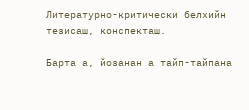Литературно-критически белхийн тезисаш, конспекташ.

Барта а, йозанан а тайп-тайпана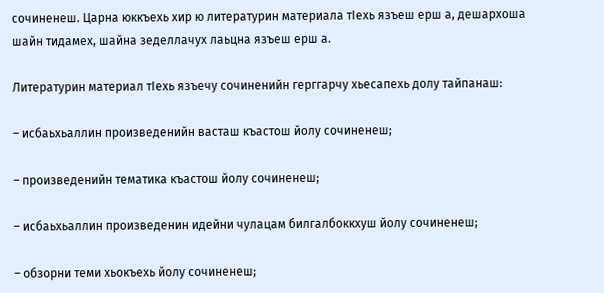сочиненеш. Царна юккъехь хир ю литературин материала тIехь язъеш ерш а, дешархоша шайн тидамех, шайна зеделлачух лаьцна язъеш ерш а.

Литературин материал тIехь язъечу сочиненийн герггарчу хьесапехь долу тайпанаш:

– исбаьхьаллин произведенийн васташ къастош йолу сочиненеш;

– произведенийн тематика къастош йолу сочиненеш;

– исбаьхьаллин произведенин идейни чулацам билгалбоккхуш йолу сочиненеш;

– обзорни теми хьокъехь йолу сочиненеш;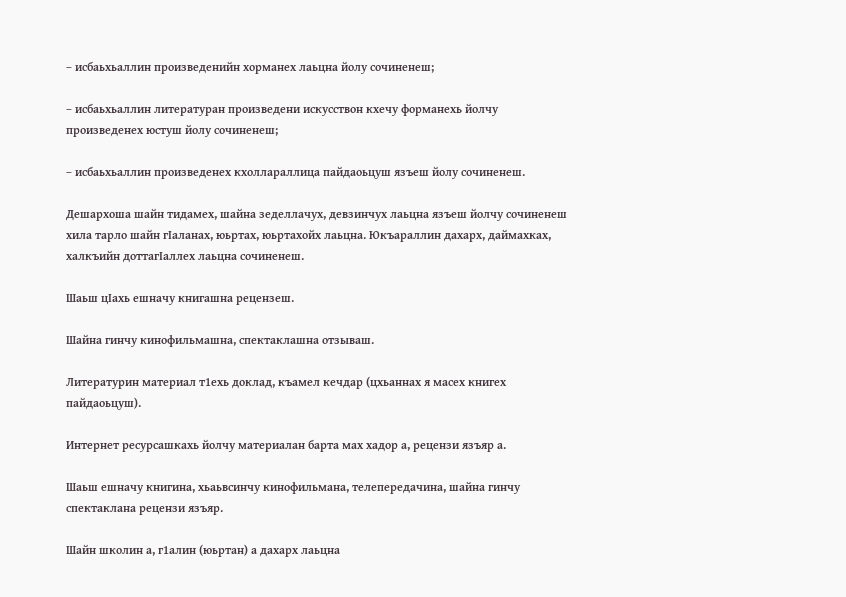– исбаьхьаллин произведенийн хорманех лаьцна йолу сочиненеш;

– исбаьхьаллин литературан произведени искусствон кхечу форманехь йолчу произведенех юстуш йолу сочиненеш;

– исбаьхьаллин произведенех кхоллараллица пайдаоьцуш язъеш йолу сочиненеш.

Дешархоша шайн тидамех, шайна зеделлачух, девзинчух лаьцна язъеш йолчу сочиненеш хила тарло шайн гIаланах, юьртах, юьртахойх лаьцна. Юкъараллин дахарх, даймахках, халкъийн доттагIаллех лаьцна сочиненеш.

Шаьш цIахь ешначу книгашна рецензеш.

Шайна гинчу кинофильмашна, спектаклашна отзываш.

Литературин материал т1ехь доклад, къамел кечдар (цхьаннах я масех книгех пайдаоьцуш).

Интернет ресурсашкахь йолчу материалан барта мах хадор а, рецензи язъяр а.

Шаьш ешначу книгина, хьаьвсинчу кинофильмана, телепередачина, шайна гинчу спектаклана рецензи язъяр.

Шайн школин а, г1алин (юьртан) а дахарх лаьцна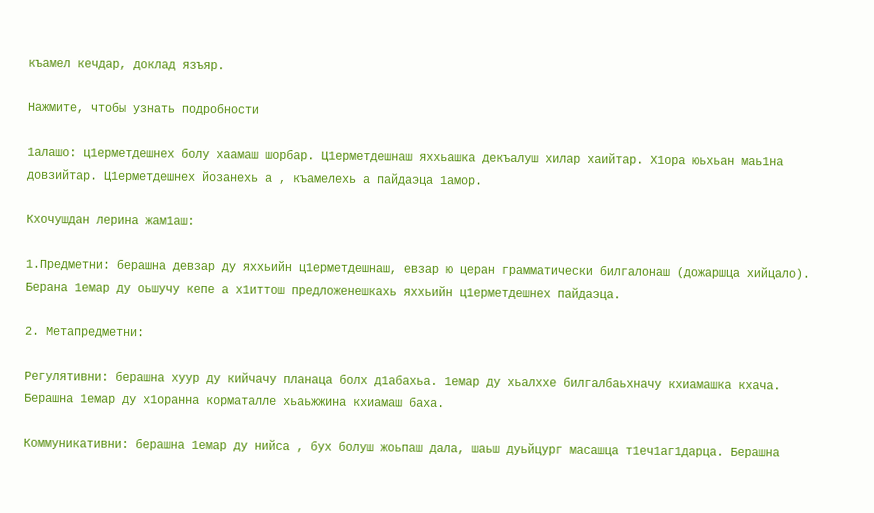къамел кечдар, доклад язъяр.

Нажмите, чтобы узнать подробности

1алашо: ц1ерметдешнех болу хаамаш шорбар. Ц1ерметдешнаш яххьашка декъалуш хилар хаийтар. Х1ора юьхьан маь1на довзийтар. Ц1ерметдешнех йозанехь а , къамелехь а пайдаэца 1амор.

Кхочушдан лерина жам1аш:

1.Предметни: берашна девзар ду яххьийн ц1ерметдешнаш, евзар ю церан грамматически билгалонаш (дожаршца хийцало). Берана 1емар ду оьшучу кепе а х1иттош предложенешкахь яххьийн ц1ерметдешнех пайдаэца.

2. Метапредметни:

Регулятивни: берашна хуур ду кийчачу планаца болх д1абахьа. 1емар ду хьалххе билгалбаьхначу кхиамашка кхача. Берашна 1емар ду х1оранна корматалле хьаьжжина кхиамаш баха.

Коммуникативни: берашна 1емар ду нийса , бух болуш жоьпаш дала, шаьш дуьйцург масашца т1еч1аг1дарца. Берашна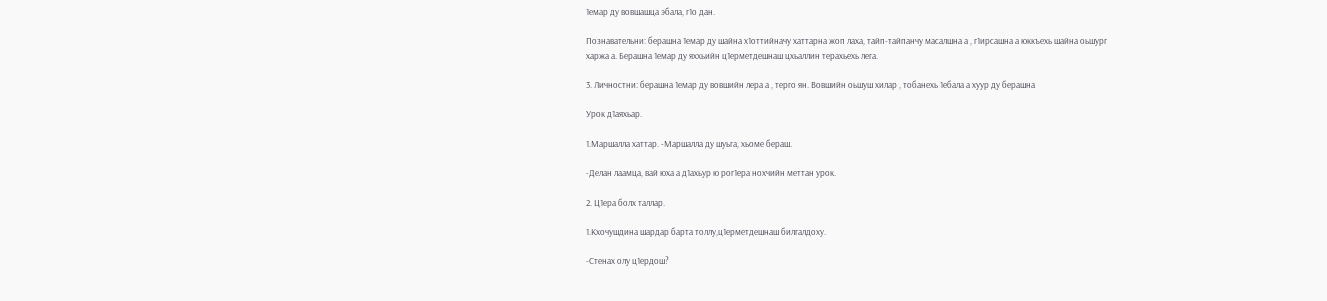1емар ду вовшашца эбала, г1о дан.

Познавательни: берашна 1емар ду шайна х1оттийначу хаттарна жоп лаха, тайп-тайпанчу масалшна а , г1ирсашна а юккъехь шайна оьшург харжа а. Берашна 1емар ду яххьийн ц1ерметдешнаш цхьаллин терахьехь лега.

3. Личностни: берашна 1емар ду вовшийн лера а , терго ян. Вовшийн оьшуш хилар , тобанехь 1ебала а хуур ду берашна

Урок д1аяхьар.

1.Маршалла хаттар. -Маршалла ду шуьга, хьоме бераш.

-Делан лаамца, вай юха а д1ахьур ю рог1ера нохчийн меттан урок.

2. Ц1ера болх таллар.

1.Кхочушдина шардар барта толлу,ц1ерметдешнаш билгалдоху.

-Стенах олу ц1ердош?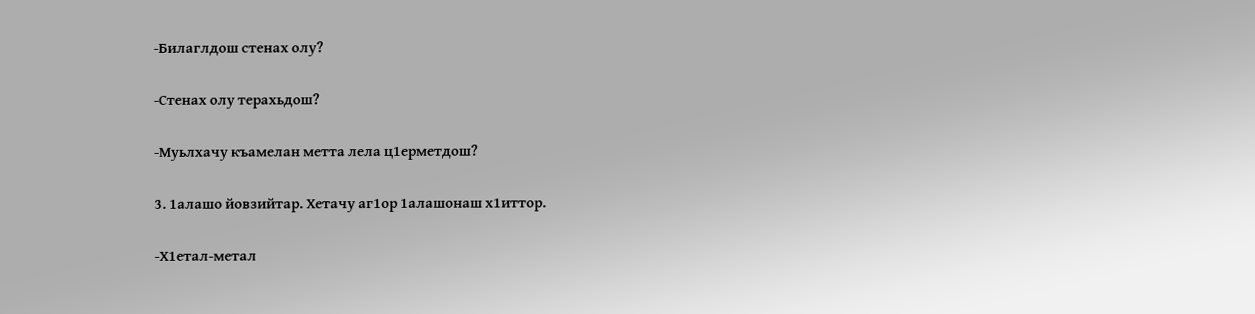-Билаглдош стенах олу?

-Стенах олу терахьдош?

-Муьлхачу къамелан метта лела ц1ерметдош?

3. 1алашо йовзийтар. Хетачу аг1ор 1алашонаш х1иттор.

-Х1етал-метал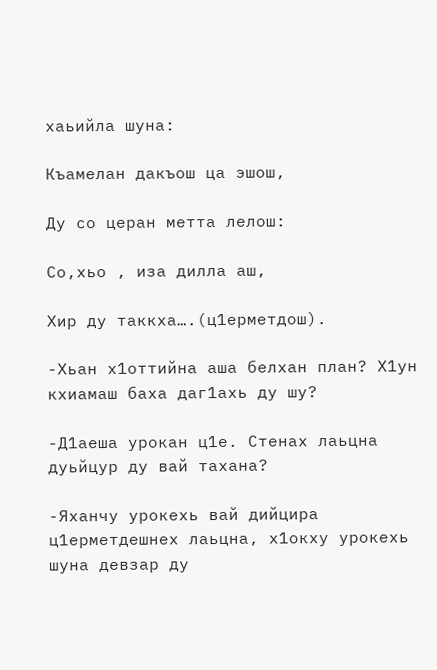хаьийла шуна:

Къамелан дакъош ца эшош,

Ду со церан метта лелош:

Со,хьо , иза дилла аш,

Хир ду таккха….(ц1ерметдош).

-Хьан х1оттийна аша белхан план? Х1ун кхиамаш баха даг1ахь ду шу?

-Д1аеша урокан ц1е. Стенах лаьцна дуьйцур ду вай тахана?

-Яханчу урокехь вай дийцира ц1ерметдешнех лаьцна, х1окху урокехь шуна девзар ду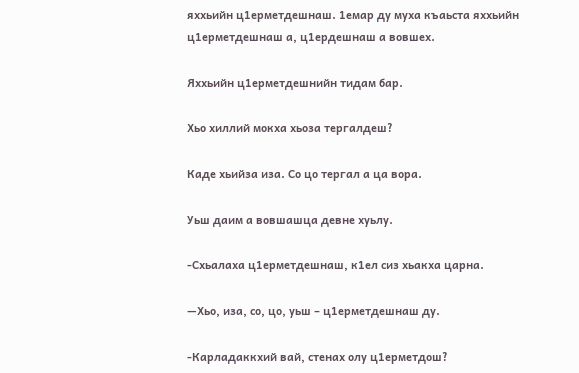яххьийн ц1ерметдешнаш. 1емар ду муха къаьста яххьийн ц1ерметдешнаш а, ц1ердешнаш а вовшех.

Яххьийн ц1ерметдешнийн тидам бар.

Хьо хиллий мокха хьоза тергалдеш?

Каде хьийза иза. Со цо тергал а ца вора.

Уьш даим а вовшашца девне хуьлу.

-Схьалаха ц1ерметдешнаш, к1ел сиз хьакха царна.

—Хьо, иза, со, цо, уьш – ц1ерметдешнаш ду.

-Карладаккхий вай, стенах олу ц1ерметдош?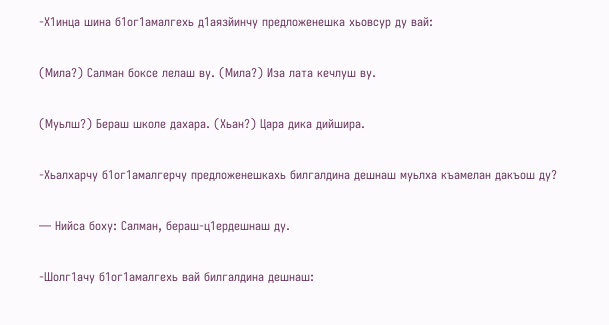-Х1инца шина б1ог1амалгехь д1аязйинчу предложенешка хьовсур ду вай:

(Мила?) Салман боксе лелаш ву. (Мила?) Иза лата кечлуш ву.

(Муьлш?) Бераш школе дахара. (Хьан?) Цара дика дийшира.

-Хьалхарчу б1ог1амалгерчу предложенешкахь билгалдина дешнаш муьлха къамелан дакъош ду?

— Нийса боху: Салман, бераш-ц1ердешнаш ду.

-Шолг1ачу б1ог1амалгехь вай билгалдина дешнаш: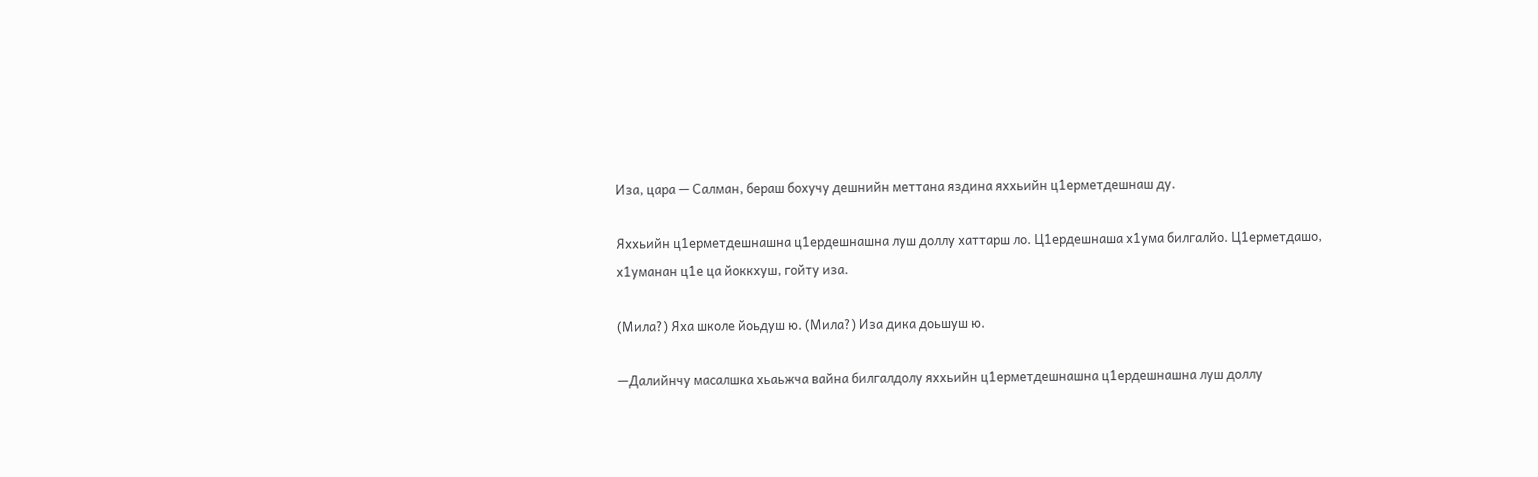Иза, цара — Салман, бераш бохучу дешнийн меттана яздина яххьийн ц1ерметдешнаш ду.

Яххьийн ц1ерметдешнашна ц1ердешнашна луш доллу хаттарш ло. Ц1ердешнаша х1ума билгалйо. Ц1ерметдашо, х1уманан ц1е ца йоккхуш, гойту иза.

(Мила?) Яха школе йоьдуш ю. (Мила?) Иза дика доьшуш ю.

—Далийнчу масалшка хьаьжча вайна билгалдолу яххьийн ц1ерметдешнашна ц1ердешнашна луш доллу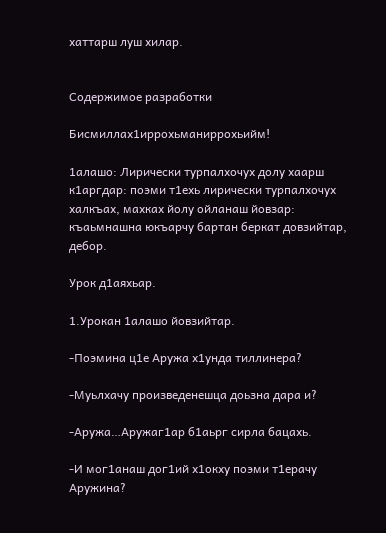хаттарш луш хилар.


Содержимое разработки

Бисмиллах1иррохьманиррохьийм!

1алашо: Лирически турпалхочух долу хаарш к1аргдар: поэми т1ехь лирически турпалхочух халкъах, махках йолу ойланаш йовзар: къаьмнашна юкъарчу бартан беркат довзийтар, дебор.

Урок д1аяхьар.

1.Урокан 1алашо йовзийтар.

-Поэмина ц1е Аружа х1унда тиллинера?

-Муьлхачу произведенешца доьзна дара и?

-Аружа…Аружаг1ар б1аьрг сирла бацахь.

-И мог1анаш дог1ий х1окху поэми т1ерачу Аружина?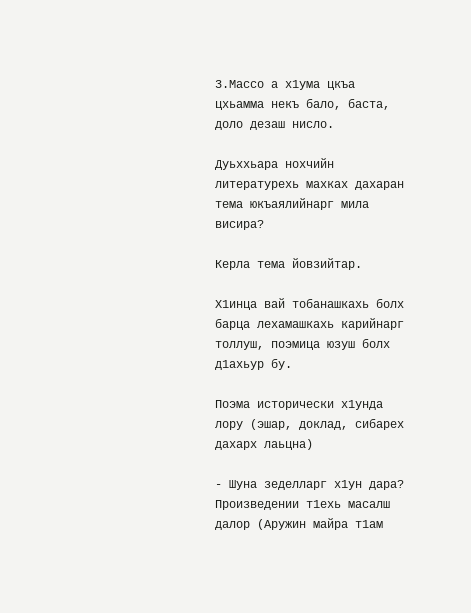3.Массо а х1ума цкъа цхьамма некъ бало, баста, доло дезаш нисло.

Дуьххьара нохчийн литературехь махках дахаран тема юкъаялийнарг мила висира?

Керла тема йовзийтар.

Х1инца вай тобанашкахь болх барца лехамашкахь карийнарг толлуш, поэмица юзуш болх д1ахьур бу.

Поэма исторически х1унда лору (эшар, доклад, сибарех дахарх лаьцна)

- Шуна зеделларг х1ун дара? Произведении т1ехь масалш далор (Аружин майра т1ам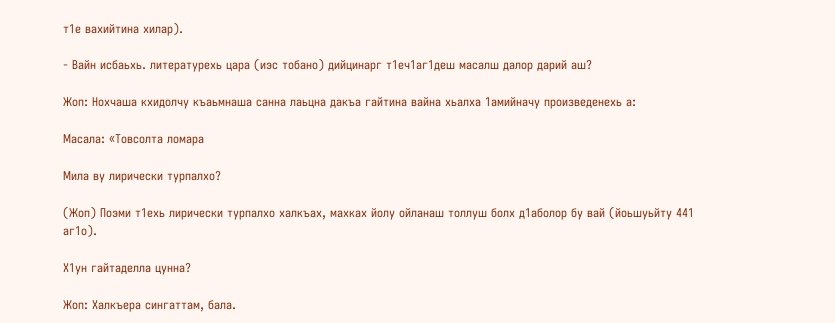т1е вахийтина хилар).

- Вайн исбаьхь. литературехь цара (иэс тобано) дийцинарг т1еч1аг1деш масалш далор дарий аш?

Жоп: Нохчаша кхидолчу къаьмнаша санна лаьцна дакъа гайтина вайна хьалха 1амийначу произведенехь а:

Масала: «Товсолта ломара

Мила ву лирически турпалхо?

(Жоп) Поэми т1ехь лирически турпалхо халкъах, махках йолу ойланаш толлуш болх д1аболор бу вай (йоьшуьйту 441 аг1о).

Х1ун гайтаделла цунна?

Жоп: Халкъера сингаттам, бала.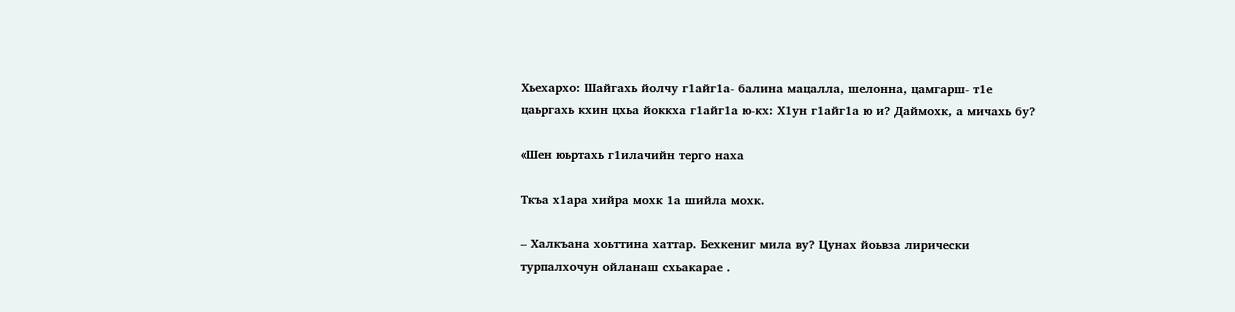Хьехархо: Шайгахь йолчу г1айг1а- балина мацалла, шелонна, цамгарш- т1е цаьргахь кхин цхьа йоккха г1айг1а ю-кх: Х1ун г1айг1а ю и? Даймохк, а мичахь бу?

«Шен юьртахь г1илачийн терго наха

Ткъа х1ара хийра мохк 1а шийла мохк.

– Халкъана хоьттина хаттар. Бехкениг мила ву? Цунах йоьвза лирически турпалхочун ойланаш схьакарае .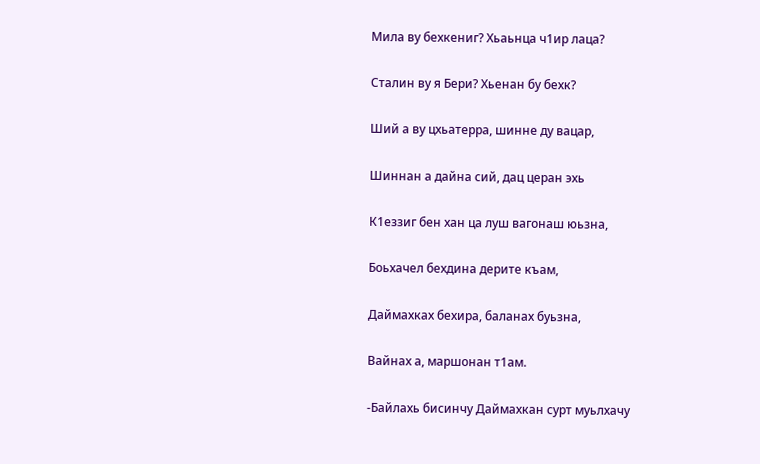Мила ву бехкениг? Хьаьнца ч1ир лаца?

Сталин ву я Бери? Хьенан бу бехк?

Ший а ву цхьатерра, шинне ду вацар,

Шиннан а дайна сий, дац церан эхь

К1еззиг бен хан ца луш вагонаш юьзна,

Боьхачел бехдина дерите къам,

Даймахках бехира, баланах буьзна,

Вайнах а, маршонан т1ам.

-Байлахь бисинчу Даймахкан сурт муьлхачу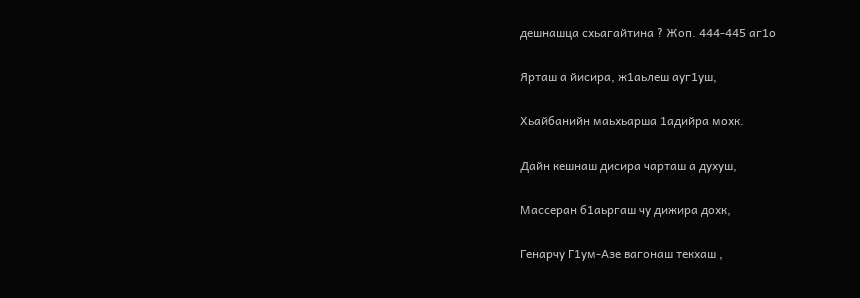дешнашца схьагайтина ? Жоп. 444-445 аг1о

Ярташ а йисира, ж1аьлеш ауг1уш,

Хьайбанийн маьхьарша 1адийра мохк.

Дайн кешнаш дисира чарташ а духуш,

Массеран б1аьргаш чу дижира дохк,

Генарчу Г1ум-Азе вагонаш текхаш ,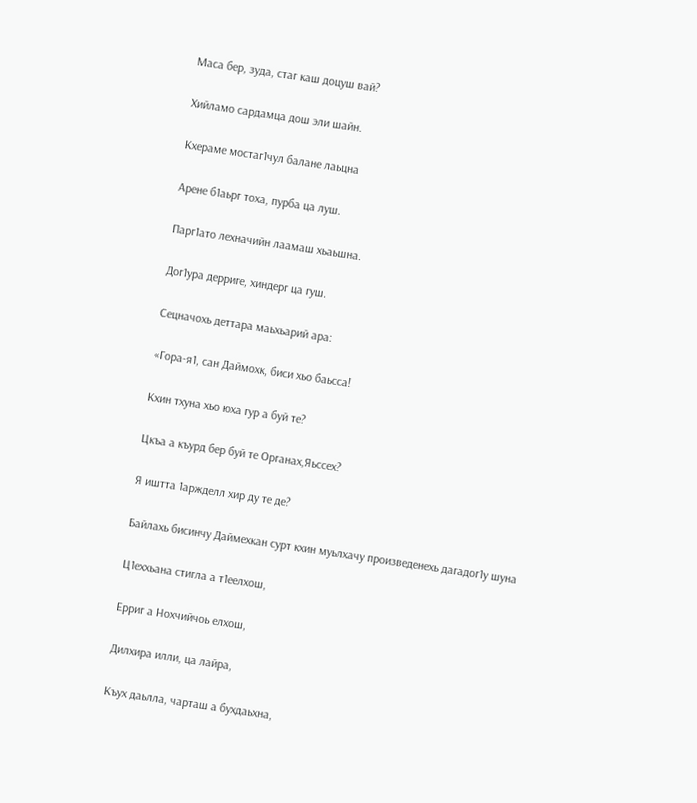Маса бер, зуда, стаг каш доцуш вай?

Хийламо сардамца дош эли шайн.

Кхераме мостаг1чул балане лаьцна

Арене б1аьрг тоха, пурба ца луш.

Парг1ато лехначийн лаамаш хьаьшна.

Дог1ура дерриге, хиндерг ца гуш.

Сецначохь деттара маьхьарий ара:

«Гора-я1, сан Даймохк, биси хьо баьсса!

Кхин тхуна хьо юха гур а буй те?

Цкъа а къурд бер буй те Органах,Яьссех?

Я иштта 1аржделл хир ду те де?

Байлахь бисинчу Даймехкан сурт кхин муьлхачу произведенехь дагадог1у шуна

Ц1еххьана стигла а т1еелхош,

Ерриг а Нохчийчоь елхош,

Дилхира илли, ца лайра,

Къух даьлла, чарташ а бухдаьхна,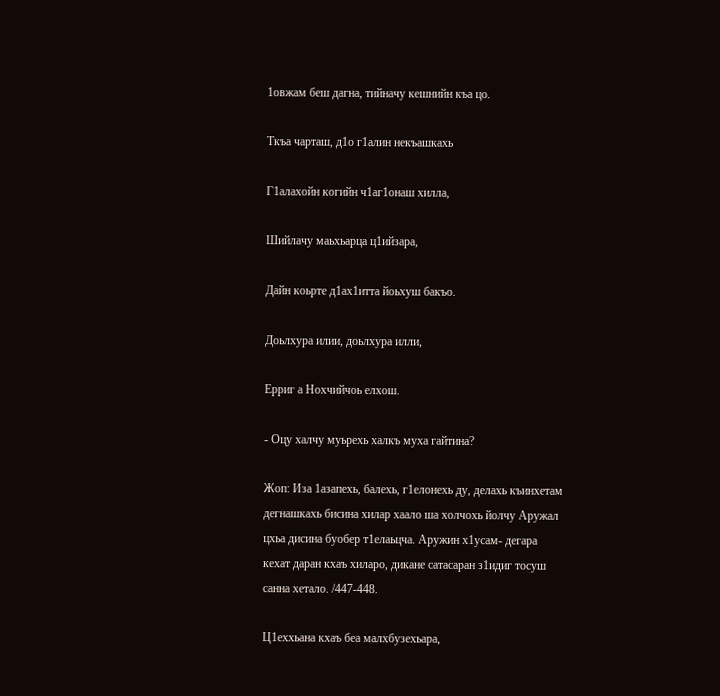1овжам беш дагна, тийначу кешнийн къа цо.

Ткъа чарташ, д1о г1алин некъашкахь

Г1алахойн когийн ч1аг1онаш хилла,

Шийлачу маьхьарца ц1ийзара,

Дайн коьрте д1ах1итта йоьхуш бакъо.

Доьлхура илии, доьлхура илли,

Ерриг а Нохчийчоь елхош.

- Оцу халчу муьрехь халкъ муха гайтина?

Жоп: Иза 1азапехь, балехь, г1елонехь ду, делахь къинхетам дегнашкахь бисина хилар хаало ша холчохь йолчу Аружал цхьа дисина буобер т1елаьцча. Аружин х1усам- дегара кехат даран кхаъ хиларо, дикане сатасаран з1идиг тосуш санна хетало. /447-448.

Ц1еххьана кхаъ беа малхбузехьара,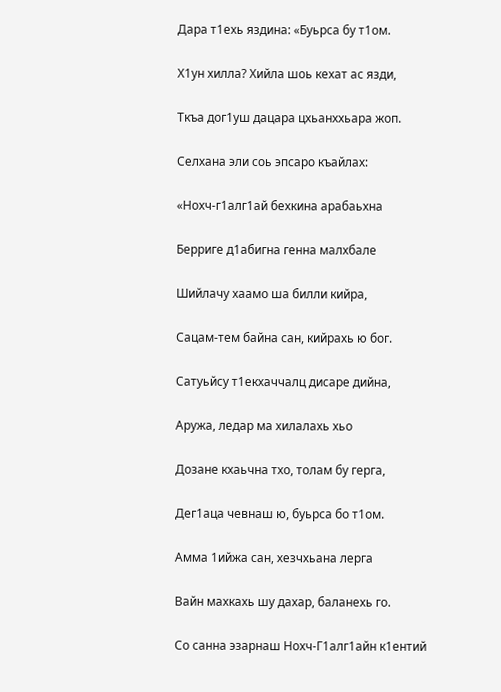Дара т1ехь яздина: «Буьрса бу т1ом.

Х1ун хилла? Хийла шоь кехат ас язди,

Ткъа дог1уш дацара цхьанххьара жоп.

Селхана эли соь эпсаро къайлах:

«Нохч-г1алг1ай бехкина арабаьхна

Берриге д1абигна генна малхбале

Шийлачу хаамо ша билли кийра,

Сацам-тем байна сан, кийрахь ю бог.

Сатуьйсу т1екхаччалц дисаре дийна,

Аружа, ледар ма хилалахь хьо

Дозане кхаьчна тхо, толам бу герга,

Дег1аца чевнаш ю, буьрса бо т1ом.

Амма 1ийжа сан, хезчхьана лерга

Вайн махкахь шу дахар, баланехь го.

Со санна эзарнаш Нохч-Г1алг1айн к1ентий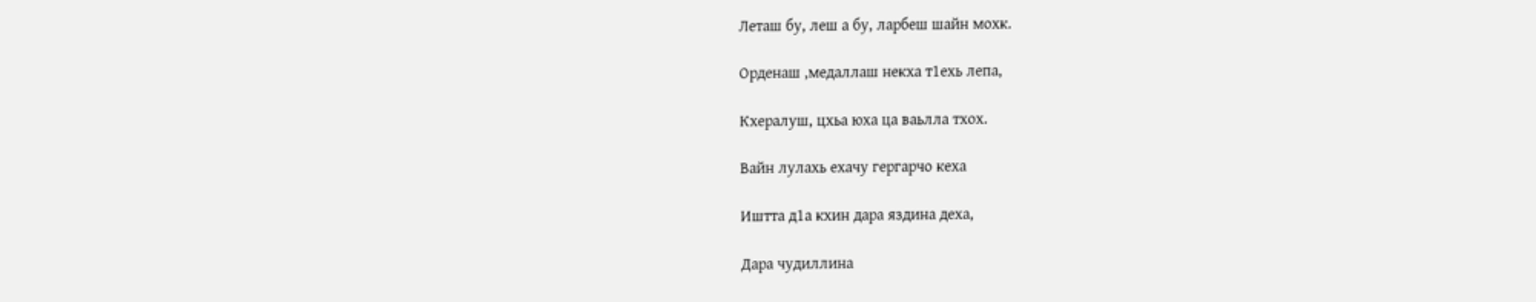Леташ бу, леш а бу, ларбеш шайн мохк.

Орденаш ,медаллаш некха т1ехь лепа,

Кхералуш, цхьа юха ца ваьлла тхох.

Вайн лулахь ехачу гергарчо кеха

Иштта д1а кхин дара яздина деха,

Дара чудиллина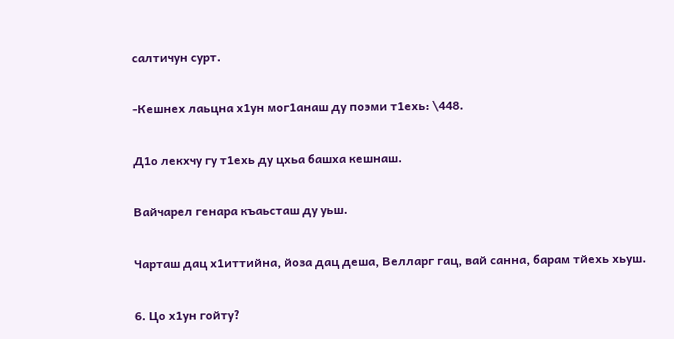салтичун сурт.

-Кешнех лаьцна х1ун мог1анаш ду поэми т1ехь: \448.

Д1о лекхчу гу т1ехь ду цхьа башха кешнаш.

Вайчарел генара къаьсташ ду уьш.

Чарташ дац х1иттийна, йоза дац деша, Велларг гац, вай санна, барам тйехь хьуш.

6. Цо х1ун гойту?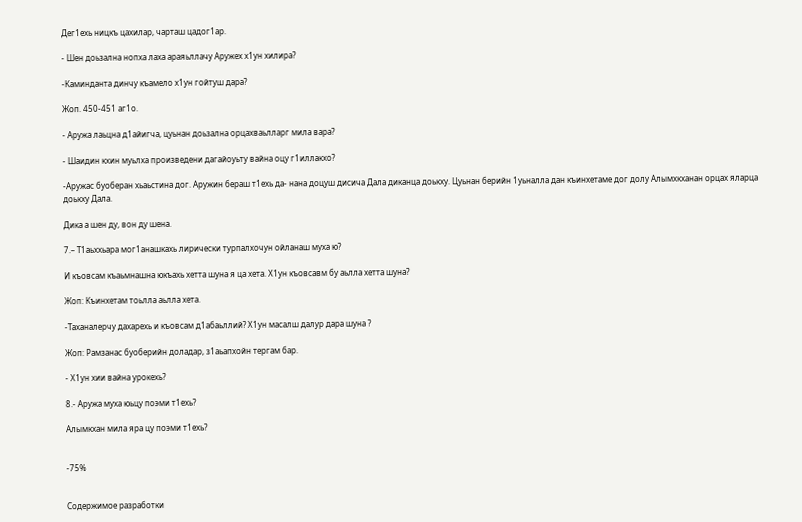Дег1ехь ницкъ цахилар, чарташ цадог1ар.

- Шен доьзална нопха лаха араяьллачу Аружех х1ун хилира?

-Каминданта динчу къамело х1ун гойтуш дара?

Жоп. 450-451 аг1о.

- Аружа лаьцна д1айигча, цуьнан доьзална орцахваьлларг мила вара?

- Шаидин кхин муьлха произведени дагайоуьту вайна оцу г1иллакхо?

-Аружас буоберан хьаьстина дог. Аружин бераш т1ехь да- нана доцуш дисича Дала диканца доькху. Цуьнан берийн 1уьналла дан къинхетаме дог долу Алымхкханан орцах яларца доькху Дала.

Дика а шен ду, вон ду шена.

7.– Т1аьххьара мог1анашкахь лирически турпалхочун ойланаш муха ю?

И къовсам къаьмнашна юкъахь хетта шуна я ца хета. Х1ун къовсавм бу аьлла хетта шуна?

Жоп: Къинхетам тоьлла аьлла хета.

-Таханалерчу дахарехь и къовсам д1абаьллий? Х1ун масалш далур дара шуна ?

Жоп: Рамзанас буоберийн доладар, з1аьапхойн тергам бар.

- Х1ун хии вайна урокехь?

8.- Аружа муха юьцу поэми т1ехь?

Алымкхан мила яра цу поэми т1ехь?


-75%


Содержимое разработки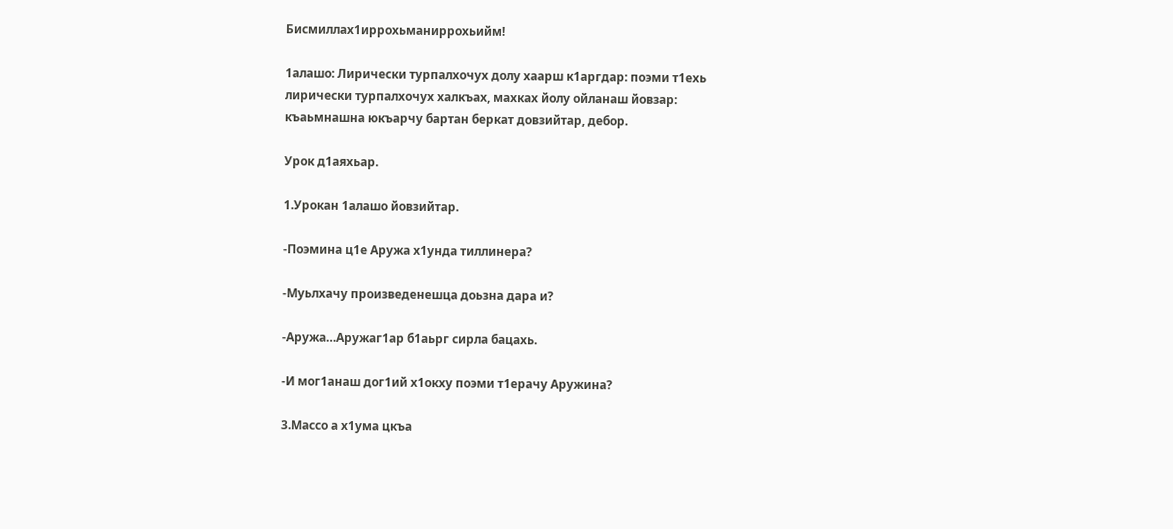Бисмиллах1иррохьманиррохьийм!

1алашо: Лирически турпалхочух долу хаарш к1аргдар: поэми т1ехь лирически турпалхочух халкъах, махках йолу ойланаш йовзар: къаьмнашна юкъарчу бартан беркат довзийтар, дебор.

Урок д1аяхьар.

1.Урокан 1алашо йовзийтар.

-Поэмина ц1е Аружа х1унда тиллинера?

-Муьлхачу произведенешца доьзна дара и?

-Аружа…Аружаг1ар б1аьрг сирла бацахь.

-И мог1анаш дог1ий х1окху поэми т1ерачу Аружина?

3.Массо а х1ума цкъа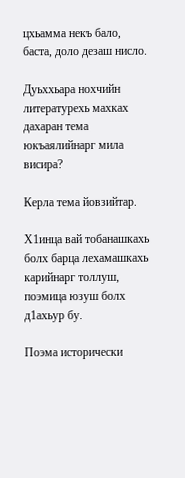цхьамма некъ бало, баста, доло дезаш нисло.

Дуьххьара нохчийн литературехь махках дахаран тема юкъаялийнарг мила висира?

Керла тема йовзийтар.

Х1инца вай тобанашкахь болх барца лехамашкахь карийнарг толлуш, поэмица юзуш болх д1ахьур бу.

Поэма исторически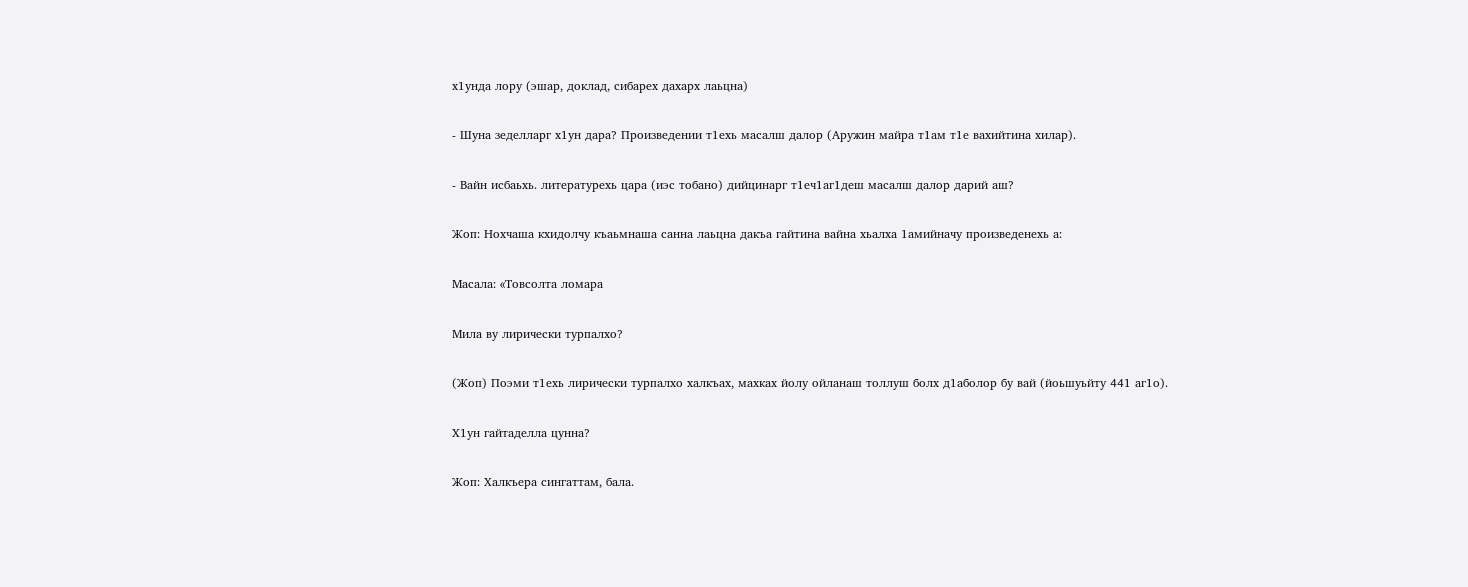х1унда лору (эшар, доклад, сибарех дахарх лаьцна)

- Шуна зеделларг х1ун дара? Произведении т1ехь масалш далор (Аружин майра т1ам т1е вахийтина хилар).

- Вайн исбаьхь. литературехь цара (иэс тобано) дийцинарг т1еч1аг1деш масалш далор дарий аш?

Жоп: Нохчаша кхидолчу къаьмнаша санна лаьцна дакъа гайтина вайна хьалха 1амийначу произведенехь а:

Масала: «Товсолта ломара

Мила ву лирически турпалхо?

(Жоп) Поэми т1ехь лирически турпалхо халкъах, махках йолу ойланаш толлуш болх д1аболор бу вай (йоьшуьйту 441 аг1о).

Х1ун гайтаделла цунна?

Жоп: Халкъера сингаттам, бала.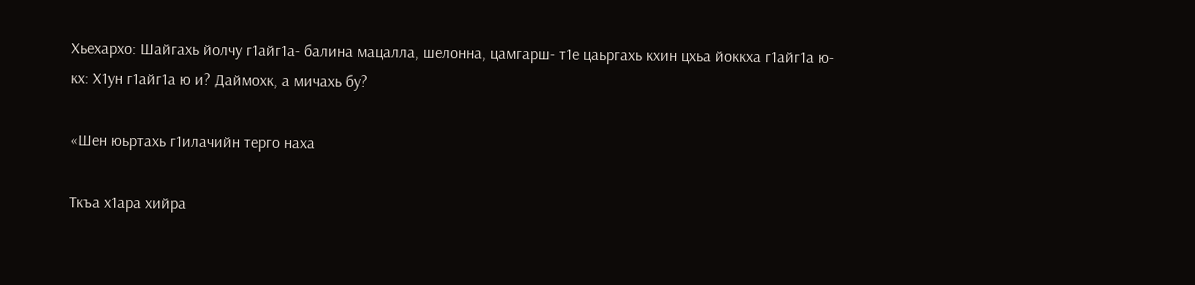Хьехархо: Шайгахь йолчу г1айг1а- балина мацалла, шелонна, цамгарш- т1е цаьргахь кхин цхьа йоккха г1айг1а ю-кх: Х1ун г1айг1а ю и? Даймохк, а мичахь бу?

«Шен юьртахь г1илачийн терго наха

Ткъа х1ара хийра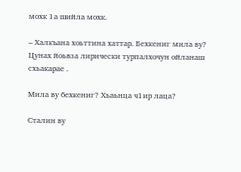мохк 1а шийла мохк.

– Халкъана хоьттина хаттар. Бехкениг мила ву? Цунах йоьвза лирически турпалхочун ойланаш схьакарае .

Мила ву бехкениг? Хьаьнца ч1ир лаца?

Сталин ву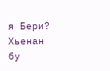я Бери? Хьенан бу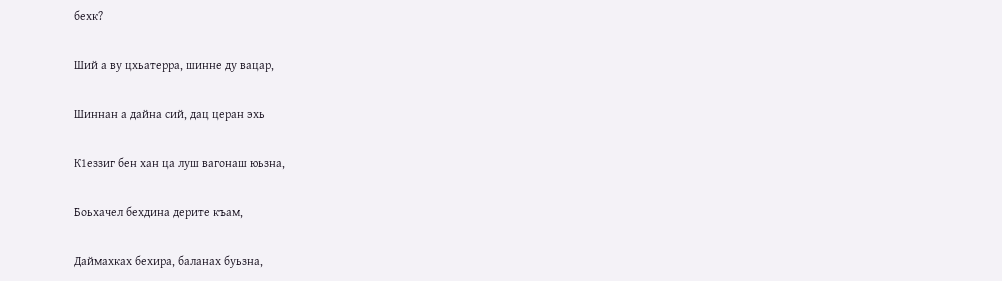бехк?

Ший а ву цхьатерра, шинне ду вацар,

Шиннан а дайна сий, дац церан эхь

К1еззиг бен хан ца луш вагонаш юьзна,

Боьхачел бехдина дерите къам,

Даймахках бехира, баланах буьзна,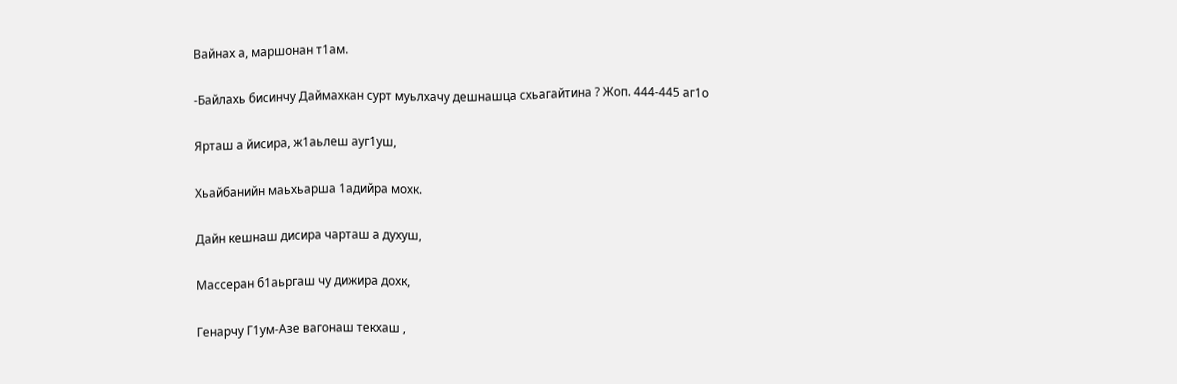Вайнах а, маршонан т1ам.

-Байлахь бисинчу Даймахкан сурт муьлхачу дешнашца схьагайтина ? Жоп. 444-445 аг1о

Ярташ а йисира, ж1аьлеш ауг1уш,

Хьайбанийн маьхьарша 1адийра мохк.

Дайн кешнаш дисира чарташ а духуш,

Массеран б1аьргаш чу дижира дохк,

Генарчу Г1ум-Азе вагонаш текхаш ,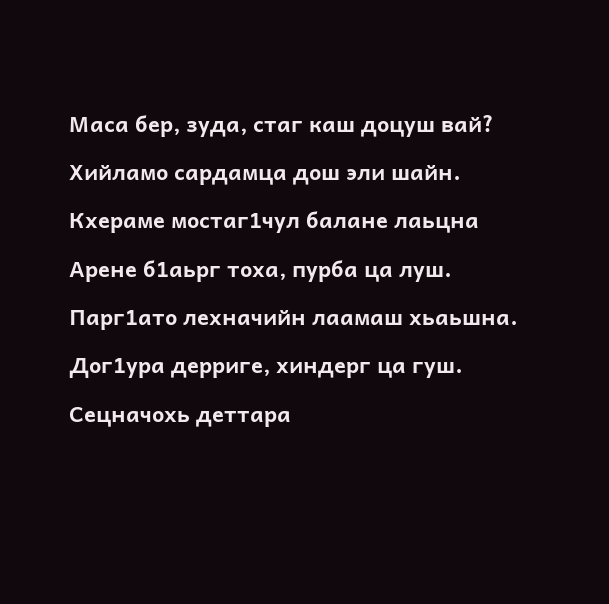Маса бер, зуда, стаг каш доцуш вай?

Хийламо сардамца дош эли шайн.

Кхераме мостаг1чул балане лаьцна

Арене б1аьрг тоха, пурба ца луш.

Парг1ато лехначийн лаамаш хьаьшна.

Дог1ура дерриге, хиндерг ца гуш.

Сецначохь деттара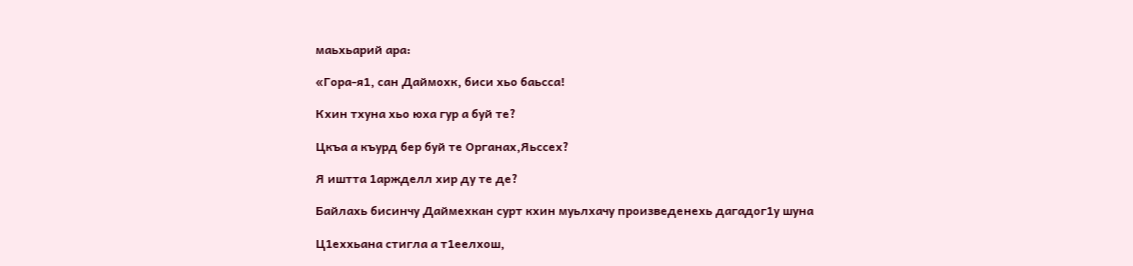маьхьарий ара:

«Гора-я1, сан Даймохк, биси хьо баьсса!

Кхин тхуна хьо юха гур а буй те?

Цкъа а къурд бер буй те Органах,Яьссех?

Я иштта 1аржделл хир ду те де?

Байлахь бисинчу Даймехкан сурт кхин муьлхачу произведенехь дагадог1у шуна

Ц1еххьана стигла а т1еелхош,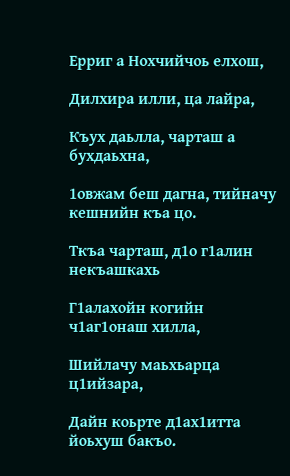Ерриг а Нохчийчоь елхош,

Дилхира илли, ца лайра,

Къух даьлла, чарташ а бухдаьхна,

1овжам беш дагна, тийначу кешнийн къа цо.

Ткъа чарташ, д1о г1алин некъашкахь

Г1алахойн когийн ч1аг1онаш хилла,

Шийлачу маьхьарца ц1ийзара,

Дайн коьрте д1ах1итта йоьхуш бакъо.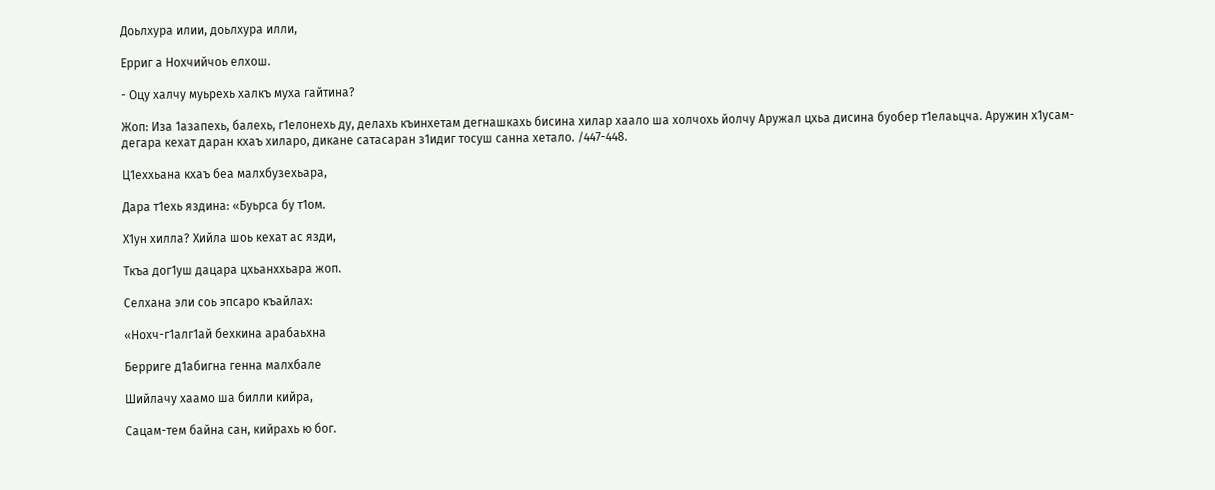Доьлхура илии, доьлхура илли,

Ерриг а Нохчийчоь елхош.

- Оцу халчу муьрехь халкъ муха гайтина?

Жоп: Иза 1азапехь, балехь, г1елонехь ду, делахь къинхетам дегнашкахь бисина хилар хаало ша холчохь йолчу Аружал цхьа дисина буобер т1елаьцча. Аружин х1усам- дегара кехат даран кхаъ хиларо, дикане сатасаран з1идиг тосуш санна хетало. /447-448.

Ц1еххьана кхаъ беа малхбузехьара,

Дара т1ехь яздина: «Буьрса бу т1ом.

Х1ун хилла? Хийла шоь кехат ас язди,

Ткъа дог1уш дацара цхьанххьара жоп.

Селхана эли соь эпсаро къайлах:

«Нохч-г1алг1ай бехкина арабаьхна

Берриге д1абигна генна малхбале

Шийлачу хаамо ша билли кийра,

Сацам-тем байна сан, кийрахь ю бог.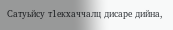Сатуьйсу т1екхаччалц дисаре дийна,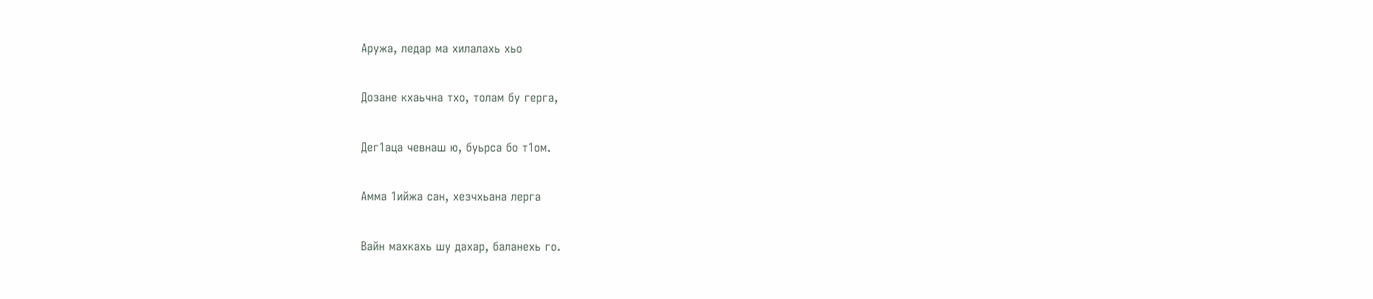Аружа, ледар ма хилалахь хьо

Дозане кхаьчна тхо, толам бу герга,

Дег1аца чевнаш ю, буьрса бо т1ом.

Амма 1ийжа сан, хезчхьана лерга

Вайн махкахь шу дахар, баланехь го.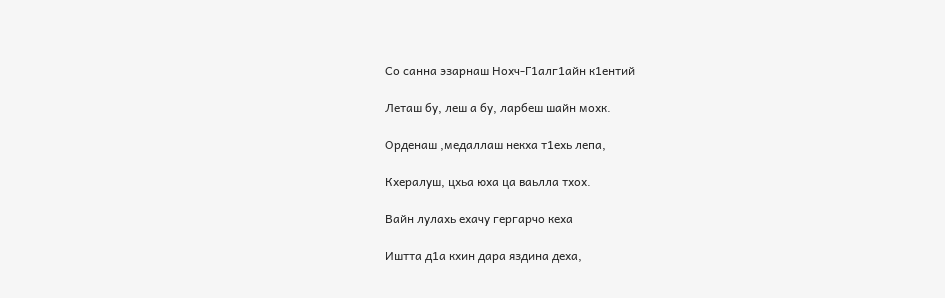Со санна эзарнаш Нохч-Г1алг1айн к1ентий

Леташ бу, леш а бу, ларбеш шайн мохк.

Орденаш ,медаллаш некха т1ехь лепа,

Кхералуш, цхьа юха ца ваьлла тхох.

Вайн лулахь ехачу гергарчо кеха

Иштта д1а кхин дара яздина деха,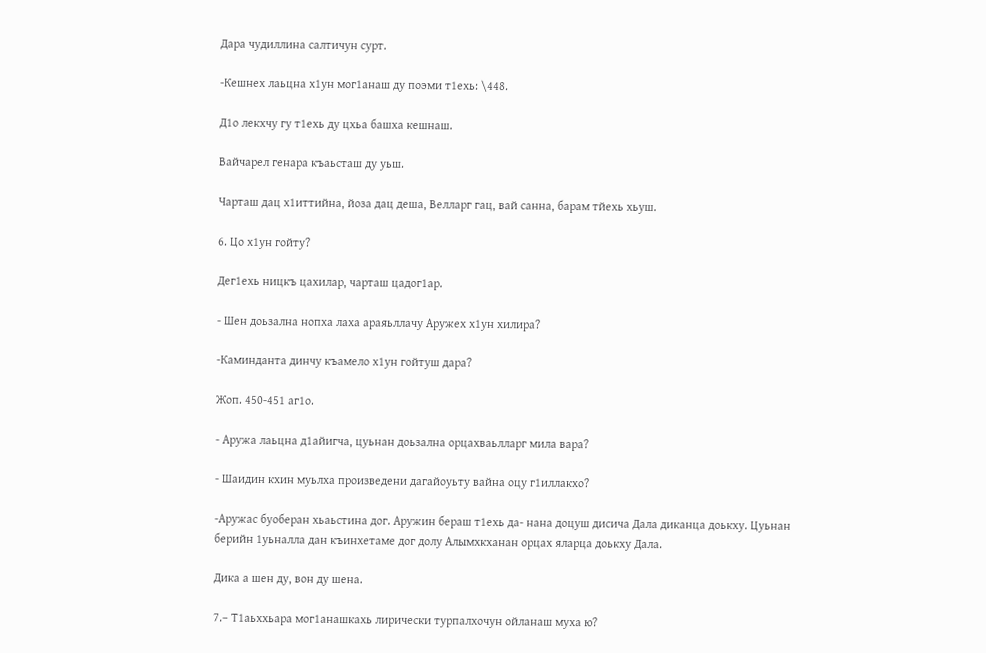Дара чудиллина салтичун сурт.

-Кешнех лаьцна х1ун мог1анаш ду поэми т1ехь: \448.

Д1о лекхчу гу т1ехь ду цхьа башха кешнаш.

Вайчарел генара къаьсташ ду уьш.

Чарташ дац х1иттийна, йоза дац деша, Велларг гац, вай санна, барам тйехь хьуш.

6. Цо х1ун гойту?

Дег1ехь ницкъ цахилар, чарташ цадог1ар.

- Шен доьзална нопха лаха араяьллачу Аружех х1ун хилира?

-Каминданта динчу къамело х1ун гойтуш дара?

Жоп. 450-451 аг1о.

- Аружа лаьцна д1айигча, цуьнан доьзална орцахваьлларг мила вара?

- Шаидин кхин муьлха произведени дагайоуьту вайна оцу г1иллакхо?

-Аружас буоберан хьаьстина дог. Аружин бераш т1ехь да- нана доцуш дисича Дала диканца доькху. Цуьнан берийн 1уьналла дан къинхетаме дог долу Алымхкханан орцах яларца доькху Дала.

Дика а шен ду, вон ду шена.

7.– Т1аьххьара мог1анашкахь лирически турпалхочун ойланаш муха ю?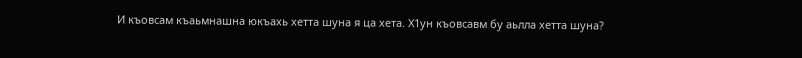И къовсам къаьмнашна юкъахь хетта шуна я ца хета. Х1ун къовсавм бу аьлла хетта шуна?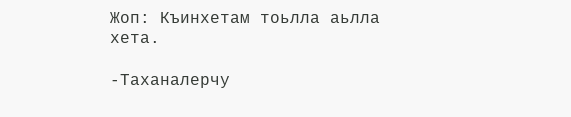Жоп: Къинхетам тоьлла аьлла хета.

-Таханалерчу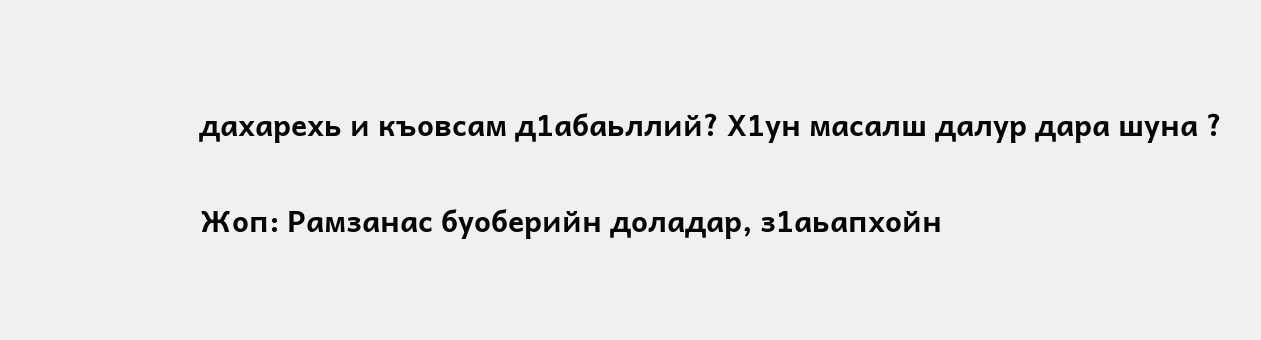дахарехь и къовсам д1абаьллий? Х1ун масалш далур дара шуна ?

Жоп: Рамзанас буоберийн доладар, з1аьапхойн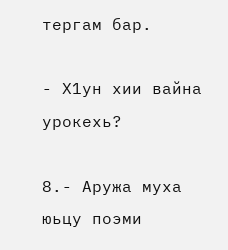тергам бар.

- Х1ун хии вайна урокехь?

8.- Аружа муха юьцу поэми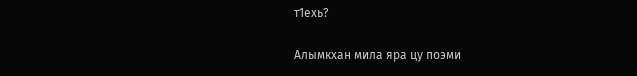т1ехь?

Алымкхан мила яра цу поэми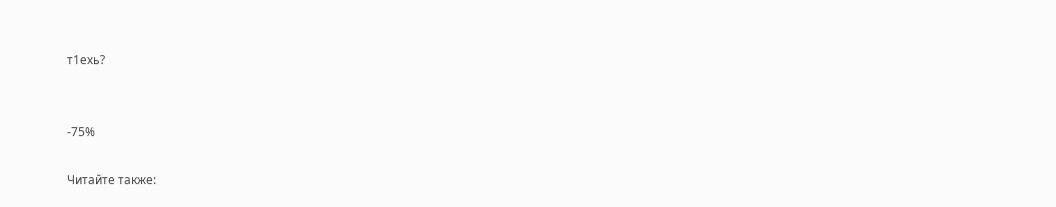т1ехь?


-75%

Читайте также: